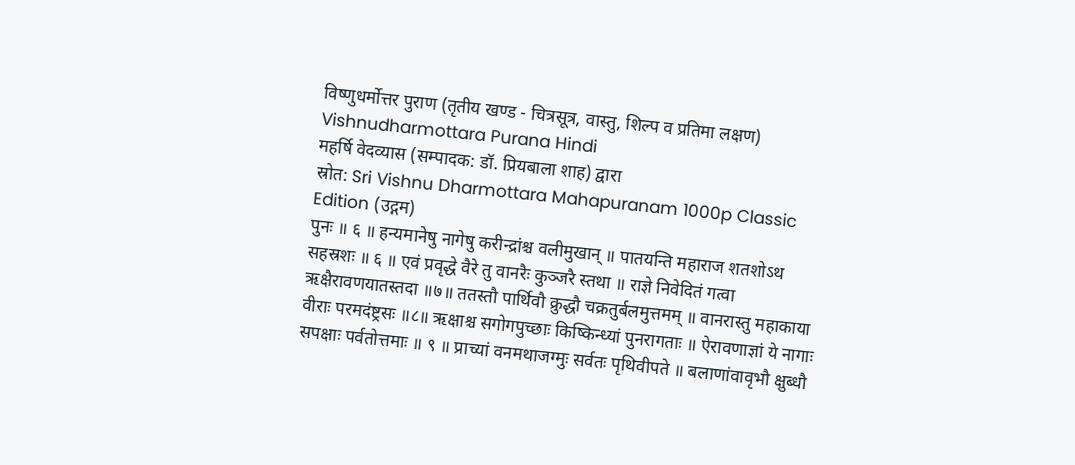विष्णुधर्मोत्तर पुराण (तृतीय खण्ड - चित्रसूत्र, वास्तु, शिल्प व प्रतिमा लक्षण)
Vishnudharmottara Purana Hindi
महर्षि वेदव्यास (सम्पादक: डॉ. प्रियबाला शाह) द्वारा
स्रोत: Sri Vishnu Dharmottara Mahapuranam 1000p Classic Edition (उद्गम)
पुनः ॥ ६ ॥ हन्यमानेषु नागेषु करीन्द्रांश्च वलीमुखान् ॥ पातयन्ति महाराज शतशोऽथ सहस्रशः ॥ ६ ॥ एवं प्रवृद्धे वैरे तु वानरैः कुञ्जरै स्तथा ॥ राज्ञे निवेदितं गत्वा ऋक्षैरावणयातस्तदा ॥७॥ ततस्तौ पार्थिवौ क्रुद्धौ चक्रतुर्बलमुत्तमम् ॥ वानरास्तु महाकाया वीराः परमदंष्ट्रसः ॥८॥ ऋक्षाश्च सगोगपुच्छाः किष्किन्ध्यां पुनरागताः ॥ ऐरावणाज्ञां ये नागाः सपक्षाः पर्वतोत्तमाः ॥ ९ ॥ प्राच्यां वनमथाजग्मुः सर्वतः पृथिवीपते ॥ बलाणांवावृभौ क्षुब्धौ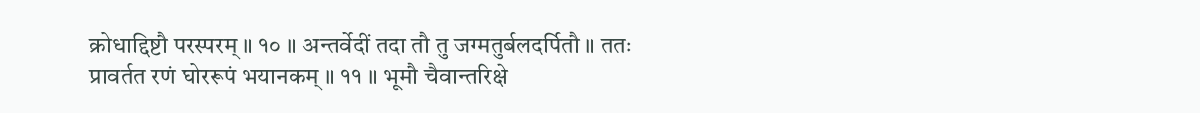क्रोधाद्दिष्टौ परस्परम् ॥ १० ॥ अन्तर्वेदीं तदा तौ तु जग्मतुर्बलदर्पितौ ॥ ततः प्रावर्तत रणं घोररूपं भयानकम् ॥ ११ ॥ भूमौ चैवान्तरिक्षे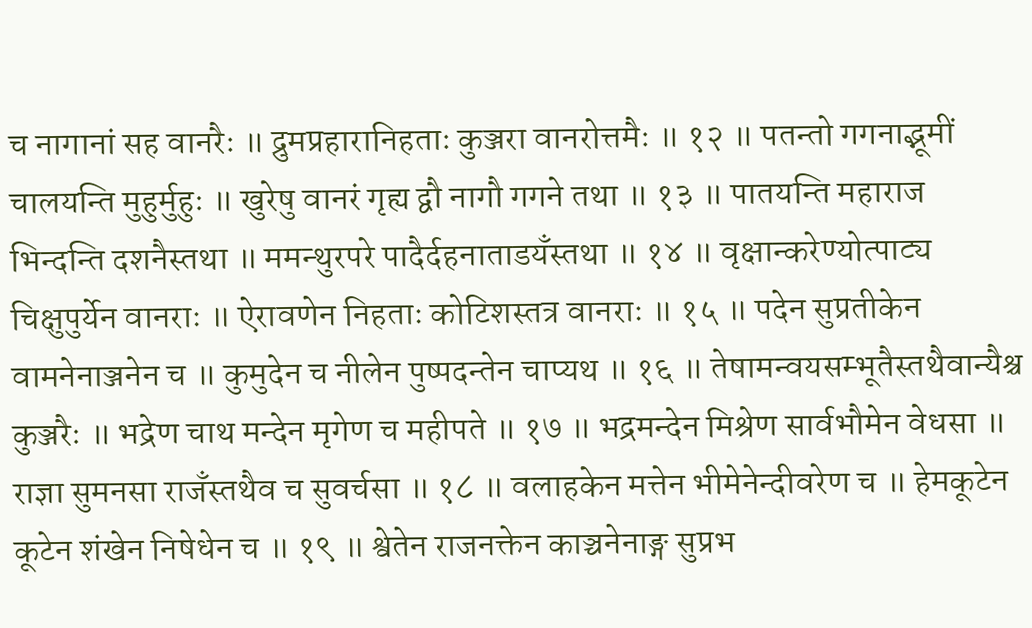च नागानां सह वानरैः ॥ द्रुमप्रहारानिहताः कुञ्जरा वानरोत्तमैः ॥ १२ ॥ पतन्तो गगनाद्भूमीं चालयन्ति मुहुर्मुहुः ॥ खुरेषु वानरं गृह्य द्वौ नागौ गगने तथा ॥ १३ ॥ पातयन्ति महाराज भिन्दन्ति दशनैस्तथा ॥ ममन्थुरपरे पादैर्दहनाताडयँस्तथा ॥ १४ ॥ वृक्षान्करेण्योत्पाट्य चिक्षुपुर्येन वानराः ॥ ऐरावणेन निहताः कोटिशस्तत्र वानराः ॥ १५ ॥ पदेन सुप्रतीकेन वामनेनाञ्जनेन च ॥ कुमुदेन च नीलेन पुष्पदन्तेन चाप्यथ ॥ १६ ॥ तेषामन्वयसम्भूतैस्तथैवान्यैश्च कुञ्जरैः ॥ भद्रेण चाथ मन्देन मृगेण च महीपते ॥ १७ ॥ भद्रमन्देन मिश्रेण सार्वभौमेन वेधसा ॥ राज्ञा सुमनसा राजँस्तथैव च सुवर्चसा ॥ १८ ॥ वलाहकेन मत्तेन भीमेनेन्दीवरेण च ॥ हेमकूटेन कूटेन शंखेन निषेधेन च ॥ १९ ॥ श्वेतेन राजनक्तेन काञ्चनेनाङ्ग सुप्रभ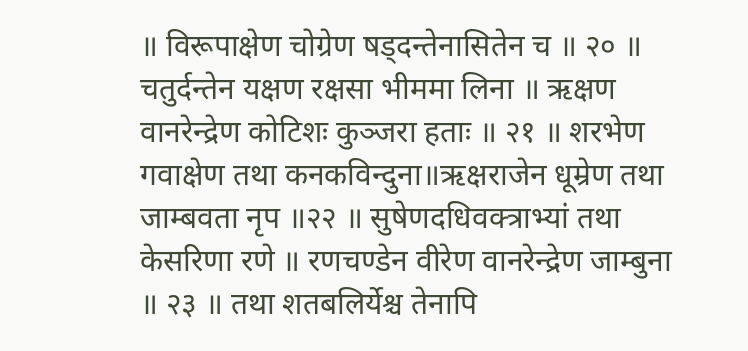॥ विरूपाक्षेण चोग्रेण षड्दन्तेनासितेन च ॥ २० ॥ चतुर्दन्तेन यक्षण रक्षसा भीममा लिना ॥ ऋक्षण वानरेन्द्रेण कोटिशः कुञ्जरा हताः ॥ २१ ॥ शरभेण गवाक्षेण तथा कनकविन्दुना॥ऋक्षराजेन धूम्रेण तथा जाम्बवता नृप ॥२२ ॥ सुषेणदधिवक्त्राभ्यां तथा केसरिणा रणे ॥ रणचण्डेन वीरेण वानरेन्द्रेण जाम्बुना ॥ २३ ॥ तथा शतबलिर्येश्च तेनापि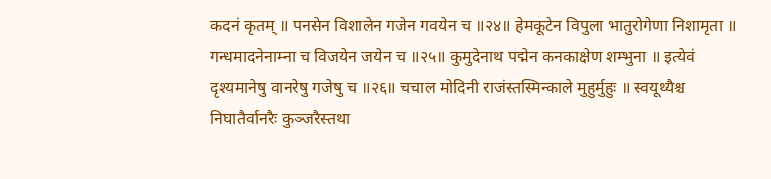कदनं कृतम् ॥ पनसेन विशालेन गजेन गवयेन च ॥२४॥ हेमकूटेन विपुला भातुरोगेणा निशामृता ॥ गन्धमादनेनाम्ना च विजयेन जयेन च ॥२५॥ कुमुदेनाथ पद्मेन कनकाक्षेण शम्भुना ॥ इत्येवं दृश्यमानेषु वानरेषु गजेषु च ॥२६॥ चचाल मोदिनी राजंस्तस्मिन्काले मुहुर्मुहुः ॥ स्वयूथ्यैश्च निघातैर्वानरैः कुञ्जरैस्तथा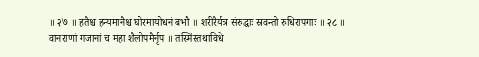॥ २७ ॥ हतैश्च हन्यमानैश्च घोरमायोधनं बभौ ॥ शरीरैर्यत्र संरुद्धाः स्रवन्तो रुधिरापगाः ॥ २८ ॥ वानराणां गजानां च महा शैलोपमैर्नृप ॥ तस्मिंस्तथाविधे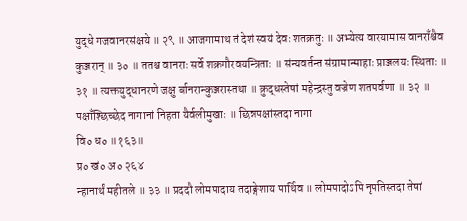युद्धे गजवानरसंक्षये ॥ २९ ॥ आजगामाथ तं देशं स्वयं देवः शतक्रतुः ॥ अभ्येत्य वारयामास वानराँश्चैव कुञ्जरान् ॥ ३० ॥ ततश्च वानराः सर्वे शक्रगौरवयन्त्रिताः ॥ संन्यवर्तन्त संग्रामान्माहाः प्राञ्जलयः स्थिताः ॥ ३१ ॥ त्यक्तयुद्धानरणे जक्षु र्बानरान्कुञ्जरास्तथा ॥ क्रुद्धस्तेषां महेन्द्रस्तु वज्रेण शतपर्वणा ॥ ३२ ॥ पक्षाँश्छिच्छेद नागानां निहता यैर्वलीमुखाः ॥ छिन्नपक्षांस्तदा नागा
वि० ध० ॥१६३॥
प्र० खं० अ० २६४
न्हानार्थं महीतले ॥ ३३ ॥ प्रददौ लोमपादाय तदाङ्गेशाय पार्थिव ॥ लोमपादोऽपि नृपतिस्तदा तेषां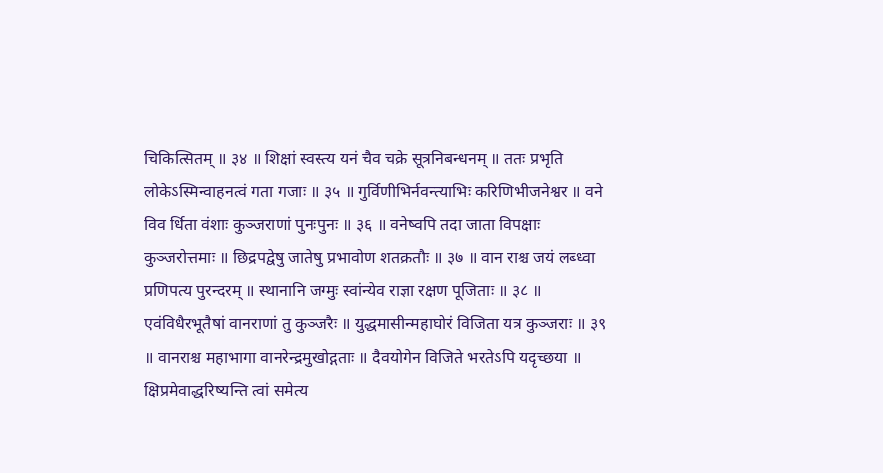चिकित्सितम् ॥ ३४ ॥ शिक्षां स्वस्त्य यनं चैव चक्रे सूत्रनिबन्धनम् ॥ ततः प्रभृति लोकेऽस्मिन्वाहनत्वं गता गजाः ॥ ३५ ॥ गुर्विणीभिर्नवन्त्याभिः करिणिभीजनेश्वर ॥ वने विव र्धिता वंशाः कुञ्जराणां पुनःपुनः ॥ ३६ ॥ वनेष्वपि तदा जाता विपक्षाः कुञ्जरोत्तमाः ॥ छिद्रपद्वेषु जातेषु प्रभावोण शतक्रतौः ॥ ३७ ॥ वान राश्च जयं लब्ध्वा प्रणिपत्य पुरन्दरम् ॥ स्थानानि जग्मुः स्वांन्येव राज्ञा रक्षण पूजिताः ॥ ३८ ॥ एवंविधैरभूतैषां वानराणां तु कुञ्जरैः ॥ युद्धमासीन्महाघोरं विजिता यत्र कुञ्जराः ॥ ३९ ॥ वानराश्च महाभागा वानरेन्द्रमुखोद्गताः ॥ दैवयोगेन विजिते भरतेऽपि यदृच्छया ॥ क्षिप्रमेवाद्धरिष्यन्ति त्वां समेत्य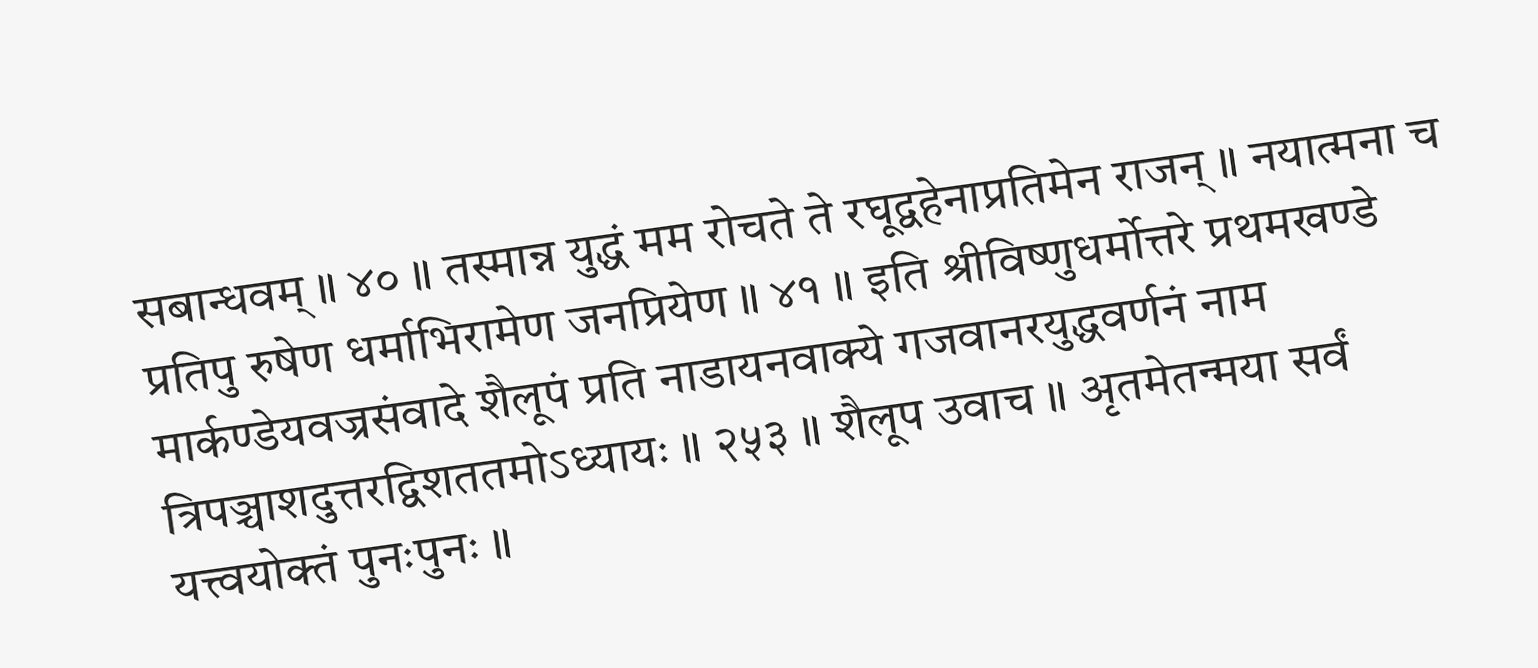सबान्धवम् ॥ ४० ॥ तस्मान्न युद्धं मम रोचते ते रघूद्वहेनाप्रतिमेन राजन् ॥ नयात्मना च प्रतिपु रुषेण धर्माभिरामेण जनप्रियेण ॥ ४१ ॥ इति श्रीविष्णुधर्मोत्तरे प्रथमखण्डे मार्कण्डेयवज्रसंवादे शैलूपं प्रति नाडायनवाक्ये गजवानरयुद्धवर्णनं नाम त्रिपञ्चाशदुत्तरद्विशततमोऽध्यायः ॥ २५३ ॥ शैलूप उवाच ॥ अृतमेतन्मया सर्वं यत्त्वयोक्तं पुनःपुनः ॥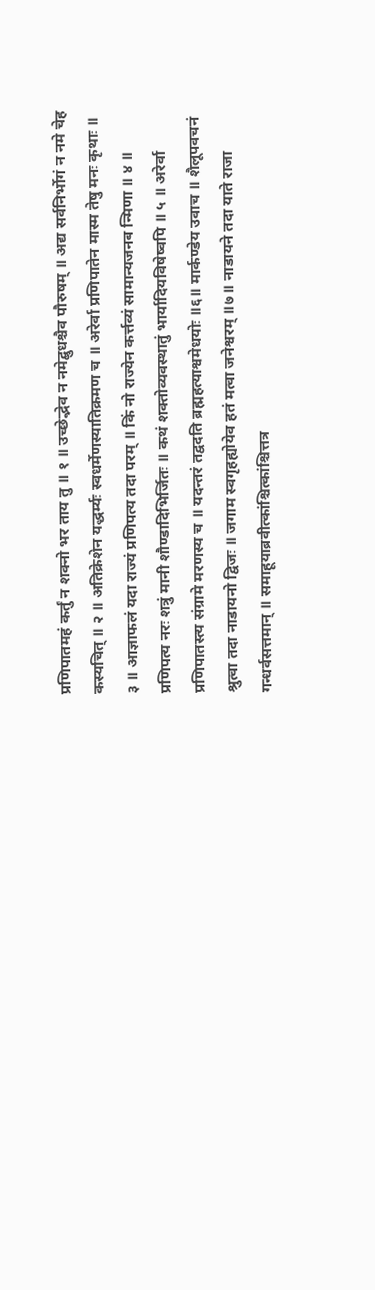प्रणिपातमहं कर्तुं न शक्नो भर ताय तु ॥ १ ॥ उच्छेद्भेव न नमेद्बुधश्चैव पौरुषम् ॥ अद्य सर्वनिर्भोगं न नमे चेह कस्यचित् ॥ २ ॥ अतिक्रेशेन यद्धर्म्यः स्वधर्मेणस्यातिक्रमण च ॥ अरेर्वा प्रणिपातेन मास्म तेषु मनः कृथाः ॥ ३ ॥ आज्ञाफलं यदा राज्यं प्रणिपत्य तदा परम् ॥ किं नो राज्येन कर्त्तव्यं सामान्यजनब न्मिणा ॥ ४ ॥ प्रणिपत्य नरः शत्रुं मानी शौण्डादिभिर्जितः ॥ कथं शक्तोव्यवस्थातुं भार्यादियविषेष्वपि ॥ ५ ॥ अरेर्वा प्रणिपातस्त्य संग्रामे मरणस्य च ॥ यदन्तरं तद्वदति ब्रह्महत्याश्वमेधयोः ॥६॥ मार्कण्डेय उवाच ॥ शैलूपवचनं श्रुत्वा तदा नाडायनो द्विजः ॥ जगाम स्वगृहह्योयेव हतं मत्वा जनेश्वरम् ॥७॥ नाडायने तदा याते राजा गन्धर्वसत्तमान् ॥ समाहूयाब्रवीत्कांश्चित्कांश्चित्तत्र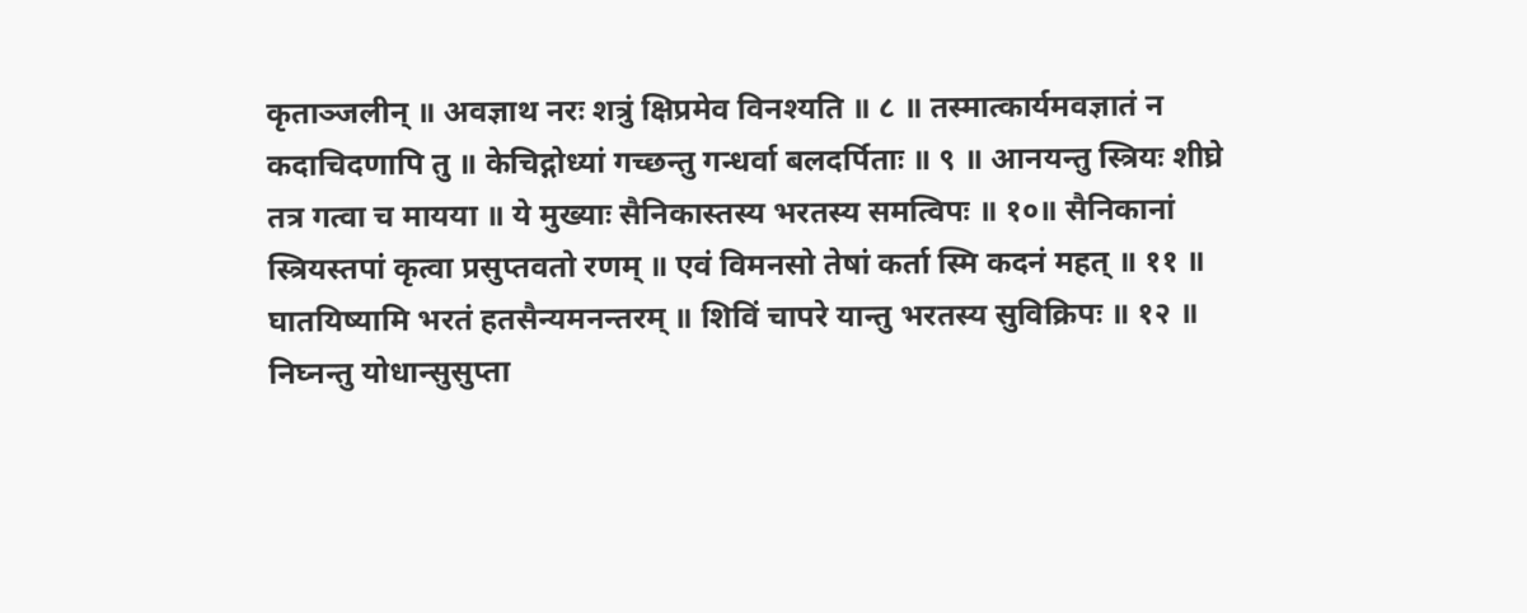कृताञ्जलीन् ॥ अवज्ञाथ नरः शत्रुं क्षिप्रमेव विनश्यति ॥ ८ ॥ तस्मात्कार्यमवज्ञातं न कदाचिदणापि तु ॥ केचिद्गोध्यां गच्छन्तु गन्धर्वा बलदर्पिताः ॥ ९ ॥ आनयन्तु स्त्रियः शीघ्रे तत्र गत्वा च मायया ॥ ये मुख्याः सैनिकास्तस्य भरतस्य समत्विपः ॥ १०॥ सैनिकानां स्त्रियस्तपां कृत्वा प्रसुप्तवतो रणम् ॥ एवं विमनसो तेषां कर्ता स्मि कदनं महत् ॥ ११ ॥ घातयिष्यामि भरतं हतसैन्यमनन्तरम् ॥ शिविं चापरे यान्तु भरतस्य सुविक्रिपः ॥ १२ ॥ निघ्नन्तु योधान्सुसुप्ता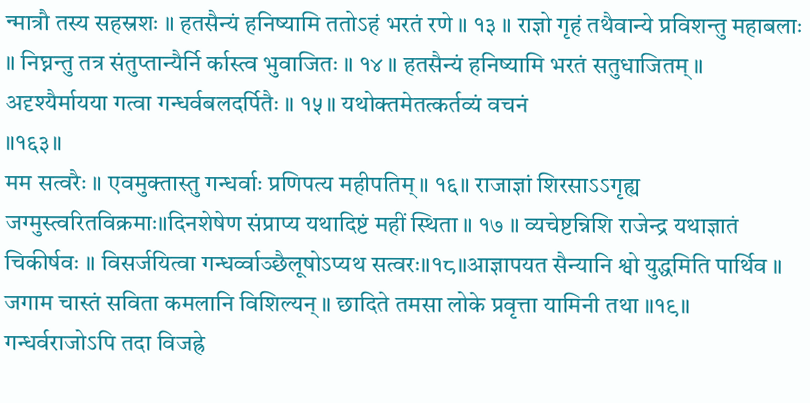न्मात्रौ तस्य सहस्रशः ॥ हतसैन्यं हनिष्यामि ततोऽहं भरतं रणे ॥ १३ ॥ राज्ञो गृहं तथैवान्ये प्रविशन्तु महाबलाः ॥ निघ्नन्तु तत्र संतुप्तान्यैर्नि र्कास्त्व भुवाजितः ॥ १४ ॥ हतसैन्यं हनिष्यामि भरतं सतुधाजितम् ॥ अदृश्यैर्मायया गत्वा गन्धर्वबलदर्पितैः ॥ १५॥ यथोक्तमेतत्कर्तव्यं वचनं
॥१६३॥
मम सत्वरैः ॥ एवमुक्तास्तु गन्धर्वाः प्रणिपत्य महीपतिम्॥ १६॥ राजाज्ञां शिरसाऽऽगृह्य जग्मुस्त्वरितविक्रमाः॥दिनशेषेण संप्राप्य यथादिष्टं महीं स्थिता ॥ १७ ॥ व्यचेष्टन्निशि राजेन्द्र यथाज्ञातं चिकीर्षवः ॥ विसर्जयित्वा गन्धर्व्वाञ्छैलूषोऽप्यथ सत्वरः॥१८॥आज्ञापयत सैन्यानि श्वो युद्धमिति पार्थिव ॥ जगाम चास्तं सविता कमलानि विशिल्यन् ॥ छादिते तमसा लोके प्रवृत्ता यामिनी तथा ॥१९॥ गन्धर्वराजोऽपि तदा विजह्रे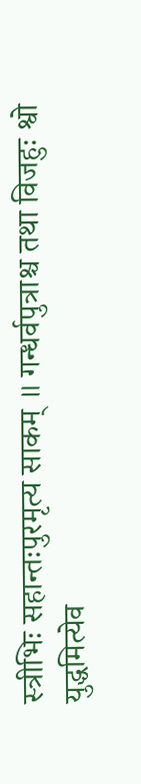स्त्रीभिः सहान्तःपुरमृत्य साकम् ॥ गन्धर्वपुत्राश्च तथा विजहुः श्वो युद्धमित्येव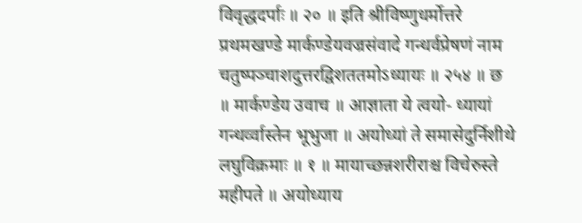विवृद्धदर्पाः ॥ २० ॥ इति श्रीविष्णुधर्मोत्तरे प्रथमखण्डे मार्कण्डेयवज्रसंवादे गन्धर्वप्रेषणं नाम चतुष्पञ्चाशदुत्तरद्विशततमोऽध्यायः ॥ २५४ ॥ छ ॥ मार्कण्डेय उवाच ॥ आज्ञाता ये त्वयो- ध्यायां गन्धर्व्वास्तेन भूभुजा ॥ अयोध्यां ते समासेदुर्निशीथे लघुविक्रमाः ॥ १ ॥ मायाच्छन्नशरीराश्च विचेरुस्ते महीपते ॥ अयोध्याय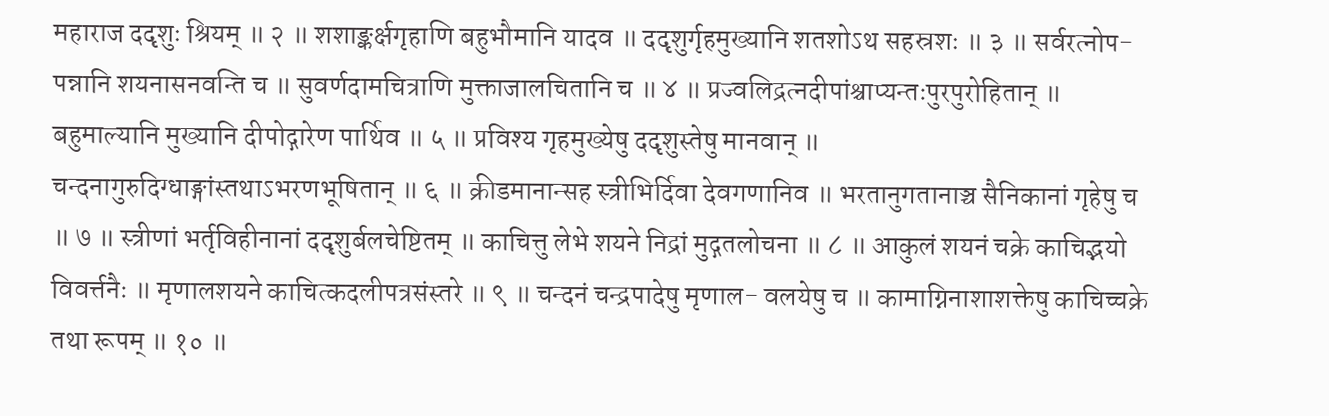महाराज ददृशुः श्रियम् ॥ २ ॥ शशाङ्कर्क्षगृहाणि बहुभौमानि यादव ॥ ददृशुर्गृहमुख्यानि शतशोऽथ सहस्रशः ॥ ३ ॥ सर्वरत्नोप- पन्नानि शयनासनवन्ति च ॥ सुवर्णदामचित्राणि मुक्ताजालचितानि च ॥ ४ ॥ प्रज्वलिद्रत्नदीपांश्चाप्यन्तःपुरपुरोहितान् ॥ बहुमाल्यानि मुख्यानि दीपोद्गारेण पार्थिव ॥ ५ ॥ प्रविश्य गृहमुख्येषु ददृशुस्तेषु मानवान् ॥ चन्दनागुरुदिग्धाङ्गांस्तथाऽभरणभूषितान् ॥ ६ ॥ क्रीडमानान्सह स्त्रीभिर्दिवा देवगणानिव ॥ भरतानुगतानाञ्च सैनिकानां गृहेषु च ॥ ७ ॥ स्त्रीणां भर्तृविहीनानां ददृशुर्बलचेष्टितम् ॥ काचित्तु लेभे शयने निद्रां मुद्गतलोचना ॥ ८ ॥ आकुलं शयनं चक्रे काचिद्भयो विवर्त्तनैः ॥ मृणालशयने काचित्कदलीपत्रसंस्तरे ॥ ९ ॥ चन्दनं चन्द्रपादेषु मृणाल- वलयेषु च ॥ कामाग्निनाशाशक्तेषु काचिच्चक्रे तथा रूपम् ॥ १० ॥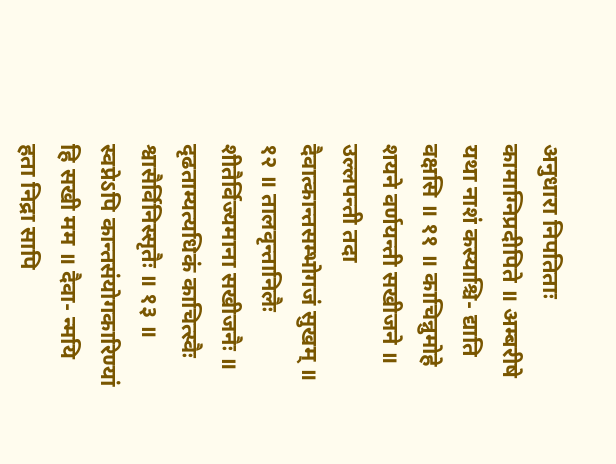अनुधारा निपतिताः कामाग्निप्रदीपिते ॥ अम्बरीषे यथा नाशं कस्याश्चि- द्याति वक्षसि ॥ ११ ॥ काचिन्नुमोहे शयने वर्णयन्ती सखीजने ॥ उल्लपन्ती तदा दैवात्कान्तसम्भोगजं सुखम् ॥ १२ ॥ तालवृन्तानिलैः शीतैर्विज्यमाना सखीजनैः ॥ दृढताम्यत्यधिकं काचित्स्वैः श्वासैर्विनिस्सृतैः ॥ १३ ॥ स्वप्नेऽपि कान्तसंयोगकारिण्यां हि सखी मम ॥ दैवा- न्मयि हता निद्रा सापि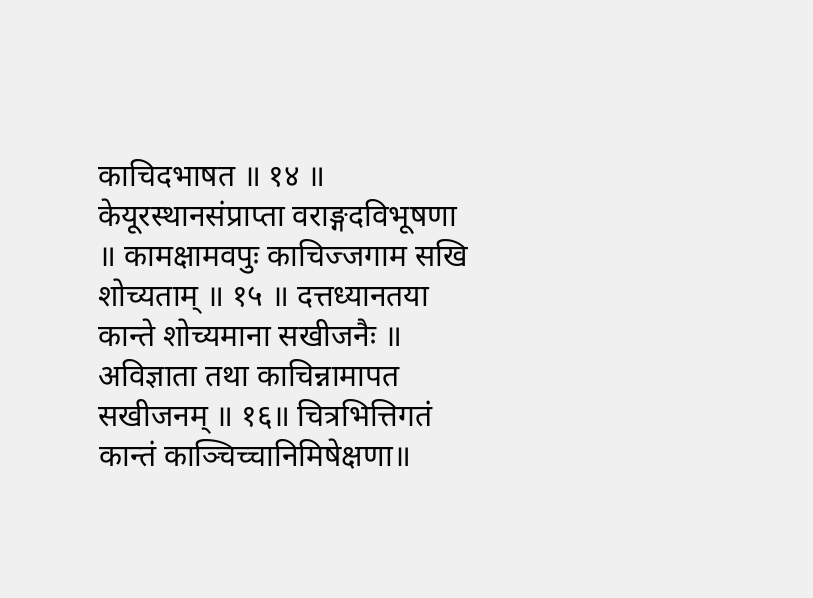काचिदभाषत ॥ १४ ॥ केयूरस्थानसंप्राप्ता वराङ्गदविभूषणा ॥ कामक्षामवपुः काचिज्जगाम सखि शोच्यताम् ॥ १५ ॥ दत्तध्यानतया कान्ते शोच्यमाना सखीजनैः ॥ अविज्ञाता तथा काचिन्नामापत सखीजनम् ॥ १६॥ चित्रभित्तिगतं कान्तं काञ्चिच्चानिमिषेक्षणा॥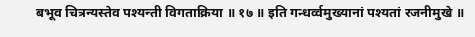बभूव चित्रन्यस्तेव पश्यन्ती विगताक्रिया ॥ १७ ॥ इति गन्धर्व्वमुख्यानां पश्यतां रजनीमुखे ॥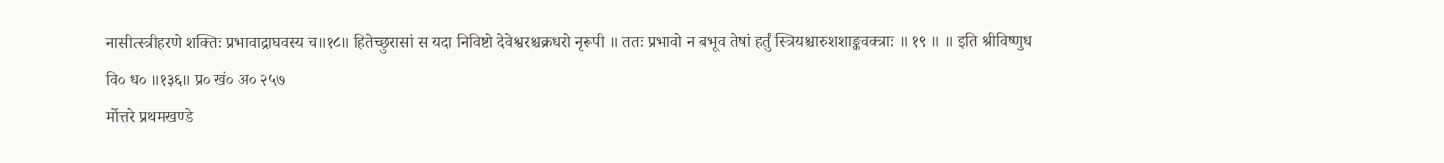नासीत्स्त्रीहरणे शक्तिः प्रभावाद्राघवस्य च॥१८॥ हितेच्छुरासां स यदा निविष्टो देवेश्वरश्चक्रधरो नृरूपी ॥ ततः प्रभावो न बभूव तेषां हर्तुं स्त्रियश्चारुशशाङ्कवक्त्राः ॥ १९ ॥ ॥ इति श्रीविष्णुध
वि० ध० ॥१३६॥ प्र० खं० अ० २५७
र्मोत्तरे प्रथमखण्डे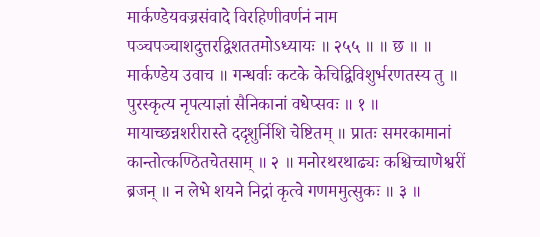मार्कण्डेयवज्रसंवादे विरहिणीवर्णनं नाम पञ्चपञ्चाशदुत्तरद्विशततमोऽध्यायः ॥ २५५ ॥ ॥ छ ॥ ॥ मार्कण्डेय उवाच ॥ गन्धर्वाः कटके केचिद्विविशुर्भरणतस्य तु ॥ पुरस्कृत्य नृपत्याज्ञां सैनिकानां वधेप्सवः ॥ १ ॥ मायाच्छन्नशरीरास्ते ददृशुर्निशि चेष्टितम् ॥ प्रातः समरकामानां कान्तोत्कण्ठितचेतसाम् ॥ २ ॥ मनोरथरथाढ्यः कश्चिच्चाणेश्वरीं ब्रजन् ॥ न लेभे शयने निद्रां कृत्वे गणममुत्सुकः ॥ ३ ॥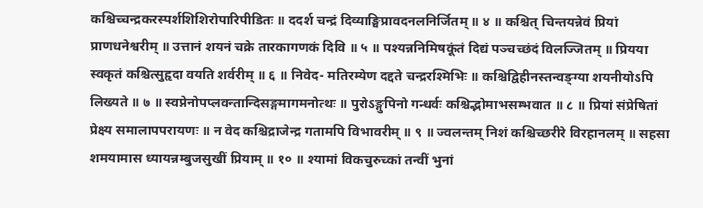कश्चिच्चन्द्रकरस्पर्शशिशिरोपारिपीडितः ॥ ददर्श चन्द्रं दिव्याङ्घिप्रावदनलनिर्जितम् ॥ ४ ॥ कश्चित् चिन्तयन्नेवं प्रियां प्राणधनेश्वरीम् ॥ उत्तानं शयनं चक्रे तारकागणकं दिवि ॥ ५ ॥ पश्यन्ननिमिषकूंतं दिद्यं पञ्चच्छंदं विलज्जितम् ॥ प्रियया स्वकृतं कश्चित्सुहृदा वयति शर्वरीम् ॥ ६ ॥ निवेद- मतिरम्येण दद्दते चन्द्ररश्मिभिः ॥ कश्चिद्विहीनस्तन्वङ्ग्या शयनीयोऽपि लिख्यते ॥ ७ ॥ स्वप्नेनोपप्लवन्तान्दिसङ्गमागमनोत्थः ॥ पुरोऽङ्गुपिनो गन्धर्वः कश्चिद्भोमाभसम्भवात ॥ ८ ॥ प्रियां संप्रेषितां प्रेक्ष्य समालापपरायणः ॥ न वेद कश्चिद्राजेन्द्र गतामपि विभावरीम् ॥ ९ ॥ ज्वलन्तम् निशं कश्चिच्छरीरे विरहानलम् ॥ सहसा शमयामास ध्यायन्नम्बुजसुखीं प्रियाम् ॥ १० ॥ श्यामां विकचुरुच्कां तन्वीं भुनां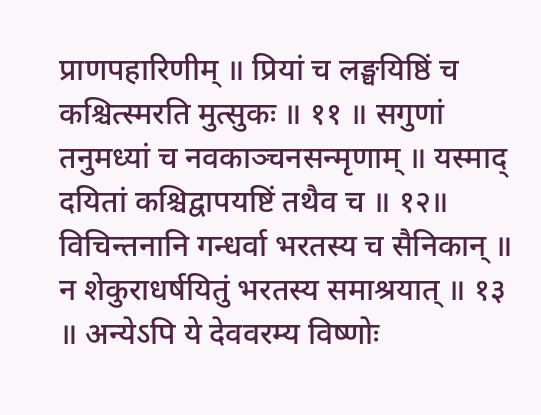प्राणपहारिणीम् ॥ प्रियां च लङ्घयिष्ठिं च कश्चित्स्मरति मुत्सुकः ॥ ११ ॥ सगुणां तनुमध्यां च नवकाञ्चनसन्मृणाम् ॥ यस्माद् दयितां कश्चिद्वापयष्टिं तथैव च ॥ १२॥ विचिन्तनानि गन्धर्वा भरतस्य च सैनिकान् ॥ न शेकुराधर्षयितुं भरतस्य समाश्रयात् ॥ १३ ॥ अन्येऽपि ये देववरम्य विष्णोः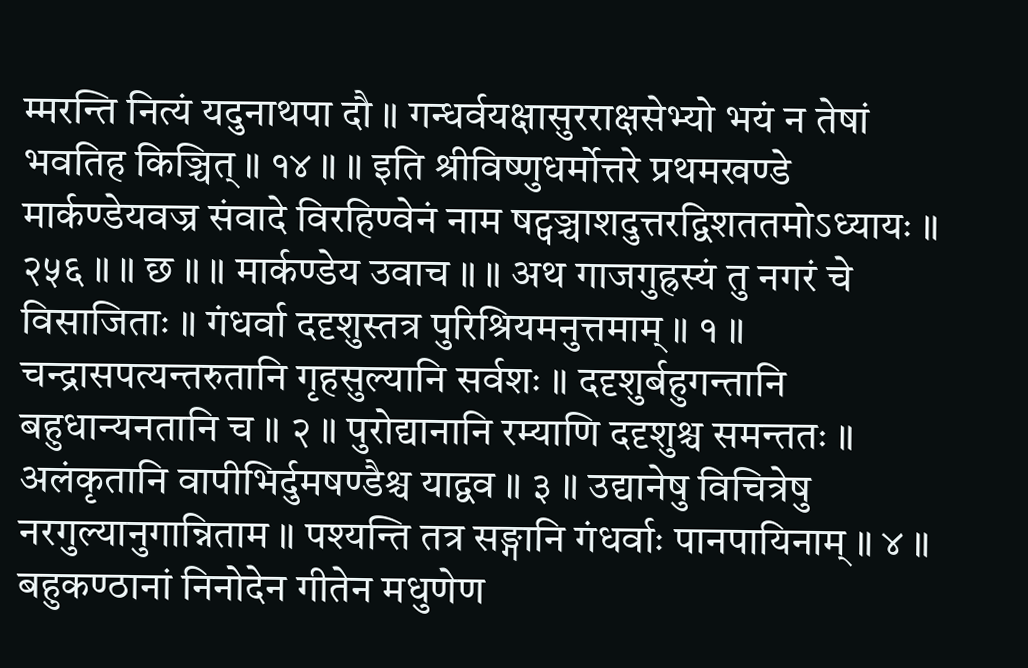म्मरन्ति नित्यं यदुनाथपा दौ ॥ गन्धर्वयक्षासुरराक्षसेभ्यो भयं न तेषां भवतिह किञ्चित् ॥ १४ ॥ ॥ इति श्रीविष्णुधर्मोत्तरे प्रथमखण्डे मार्कण्डेयवज्र संवादे विरहिण्वेनं नाम षट्पञ्चाशदुत्तरद्विशततमोऽध्यायः ॥ २५६ ॥ ॥ छ ॥ ॥ मार्कण्डेय उवाच ॥ ॥ अथ गाजगुह्रस्यं तु नगरं चे विसाजिताः ॥ गंधर्वा ददृशुस्तत्र पुरिश्रियमनुत्तमाम् ॥ १ ॥ चन्द्रासपत्यन्तरुतानि गृहसुल्यानि सर्वशः ॥ ददृशुर्बहुगन्तानि बहुधान्यनतानि च ॥ २ ॥ पुरोद्यानानि रम्याणि ददृशुश्च समन्ततः ॥ अलंकृतानि वापीभिर्दुमषण्डैश्च याद्वव ॥ ३ ॥ उद्यानेषु विचित्रेषु नरगुल्यानुगान्निताम ॥ पश्यन्ति तत्र सङ्गानि गंधर्वाः पानपायिनाम् ॥ ४ ॥ बहुकण्ठानां निनोदेन गीतेन मधुणेण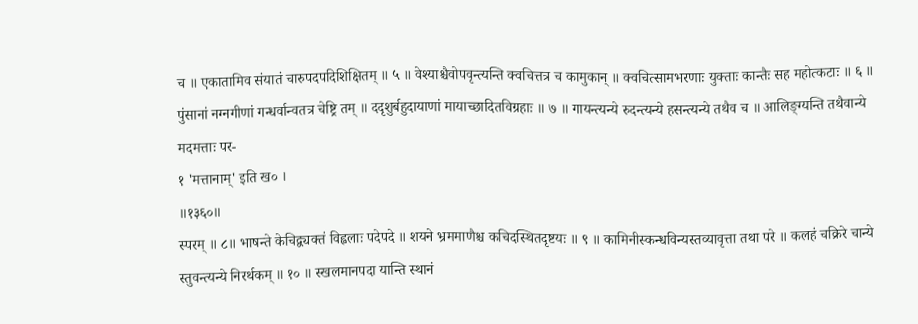च ॥ एकातामिव संयातं चारुपदपदिशिक्षितम् ॥ ५ ॥ वेश्याश्चैवोपवृन्त्यन्ति क्वचित्तत्र च कामुकान् ॥ क्वचित्सामभरणाः युक्ताः कान्तैः सह महोत्कटाः ॥ ६ ॥ पुंसानां नग्नगीणां गन्धर्वान्वतत्र चेष्ट्रि तम् ॥ ददृशुर्बहुदायाणां मायाच्छादितविग्रहाः ॥ ७ ॥ गायन्त्यन्ये रुदन्त्यन्ये हसन्त्यन्ये तथैव च ॥ आलिङ्ग्यन्ति तथैवान्ये मदमत्ताः पर-
१ 'मत्तानाम्' इति ख० ।
॥१३६०॥
स्परम् ॥ ८॥ भाषन्ते केचिद्व्यक्तं विह्वलाः पदेपदे ॥ शयने भ्रममाणैश्च कचिदस्थितदृष्टयः ॥ ९ ॥ कामिनीस्कन्धविन्यस्तव्यावृत्ता तथा परे ॥ कलहं चक्रिरे चान्ये स्तुवन्त्यन्ये निरर्थकम् ॥ १० ॥ स्खलमानपदा यान्ति स्थानं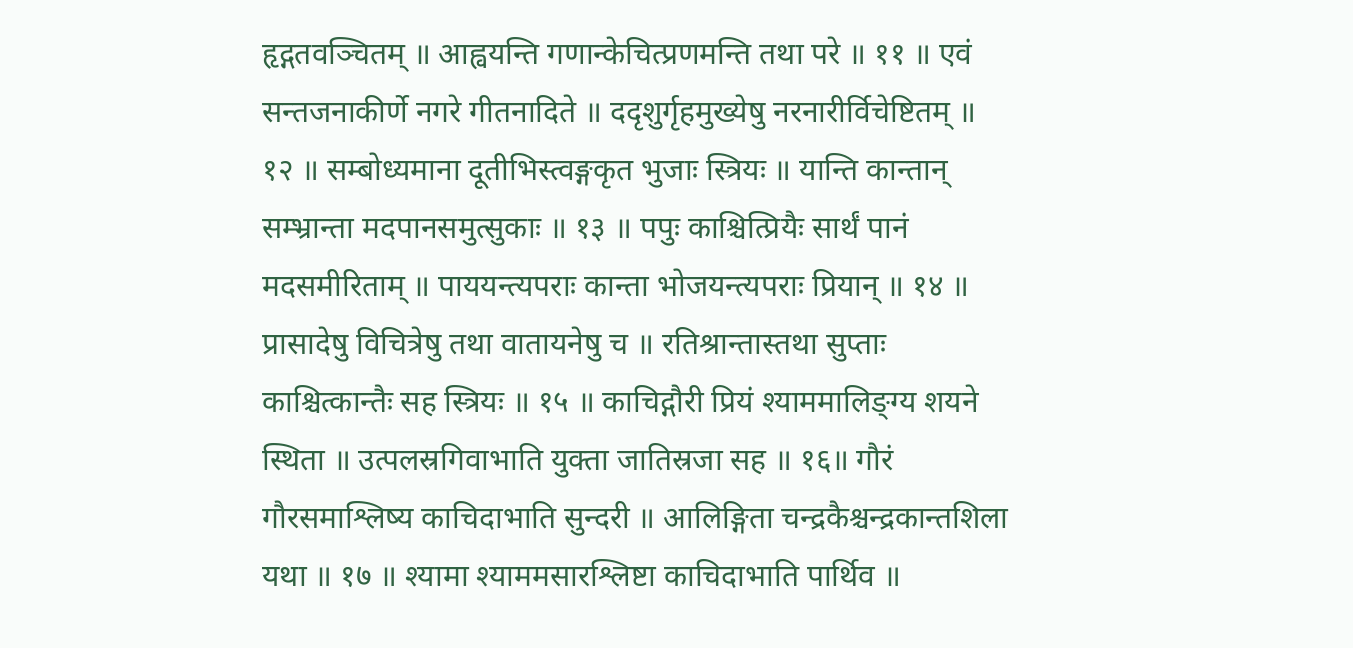हृद्गतवञ्चितम् ॥ आह्वयन्ति गणान्केचित्प्रणमन्ति तथा परे ॥ ११ ॥ एवं सन्तजनाकीर्णे नगरे गीतनादिते ॥ ददृशुर्गृहमुख्येषु नरनारीर्विचेष्टितम् ॥ १२ ॥ सम्बोध्यमाना दूतीभिस्त्वङ्गकृत भुजाः स्त्रियः ॥ यान्ति कान्तान् सम्भ्रान्ता मदपानसमुत्सुकाः ॥ १३ ॥ पपुः काश्चित्प्रियैः सार्थं पानं मदसमीरिताम् ॥ पाययन्त्यपराः कान्ता भोजयन्त्यपराः प्रियान् ॥ १४ ॥ प्रासादेषु विचित्रेषु तथा वातायनेषु च ॥ रतिश्रान्तास्तथा सुप्ताः काश्चित्कान्तैः सह स्त्रियः ॥ १५ ॥ काचिद्गौरी प्रियं श्याममालिङ्ग्य शयने स्थिता ॥ उत्पलस्रगिवाभाति युक्ता जातिस्रजा सह ॥ १६॥ गौरं गौरसमाश्लिष्य काचिदाभाति सुन्दरी ॥ आलिङ्गिता चन्द्रकैश्चन्द्रकान्तशिला यथा ॥ १७ ॥ श्यामा श्याममसारश्लिष्टा काचिदाभाति पार्थिव ॥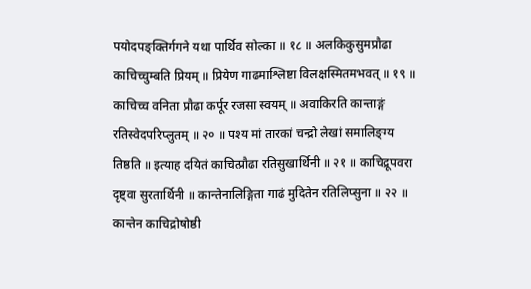पयोदपङ्क्तिर्गगने यथा पार्थिव सोल्का ॥ १८ ॥ अलकिकुसुमप्रौढा काचिच्चुम्बति प्रियम् ॥ प्रियेण गाढमाश्लिष्टा विलक्षस्मितमभवत् ॥ १९ ॥ काचिच्च वनिता प्रौढा कर्पूर रजसा स्वयम् ॥ अवाकिरति कान्ताङ्गं रतिस्वेदपरिप्लुतम् ॥ २० ॥ पश्य मां तारकां चन्द्रो लेखां समालिङ्ग्य तिष्ठति ॥ इत्याह दयितं काचित्प्रौढा रतिसुखार्थिनी ॥ २१ ॥ काचिद्रूपवरा दृष्ट्वा सुरतार्थिनी ॥ कान्तेनालिङ्गिता गाढं मुदितेन रतिलिप्सुना ॥ २२ ॥ कान्तेन काचिद्रोषोष्ठी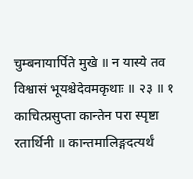चुम्बनायार्पिते मुखे ॥ न यास्ये तव विश्वासं भूयश्चेदेवमकृथाः ॥ २३ ॥ १ काचित्प्रसुप्ता कान्तेन परा स्पृष्टा रतार्थिनी ॥ कान्तमालिङ्गदत्यर्थं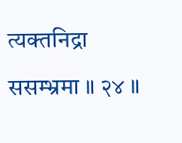त्यक्तनिद्रा ससम्भ्रमा ॥ २४ ॥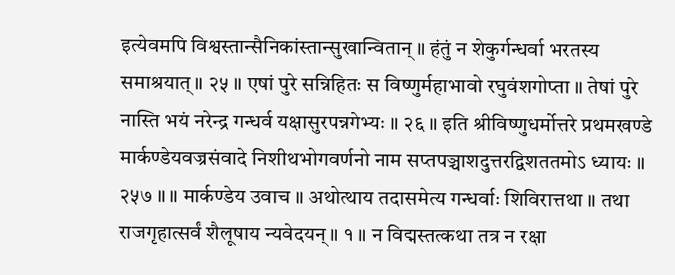इत्येवमपि विश्वस्तान्सैनिकांस्तान्सुखान्वितान् ॥ हंतुं न शेकुर्गन्धर्वा भरतस्य समाश्रयात् ॥ २५ ॥ एषां पुरे सन्निहितः स विष्णुर्महाभावो रघुवंशगोप्ता ॥ तेषां पुरे नास्ति भयं नरेन्द्र गन्धर्व यक्षासुरपन्नगेभ्यः ॥ २६ ॥ इति श्रीविष्णुधर्मोत्तरे प्रथमखण्डे मार्कण्डेयवज्रसंवादे निशीथभोगवर्णनो नाम सप्तपञ्चाशदुत्तरद्विशततमोऽ ध्यायः ॥ २५७ ॥ ॥ मार्कण्डेय उवाच ॥ अथोत्थाय तदासमेत्य गन्धर्वाः शिविरात्तथा ॥ तथा राजगृहात्सर्वं शैलूषाय न्यवेदयन् ॥ १ ॥ न विद्मस्तत्कथा तत्र न रक्षा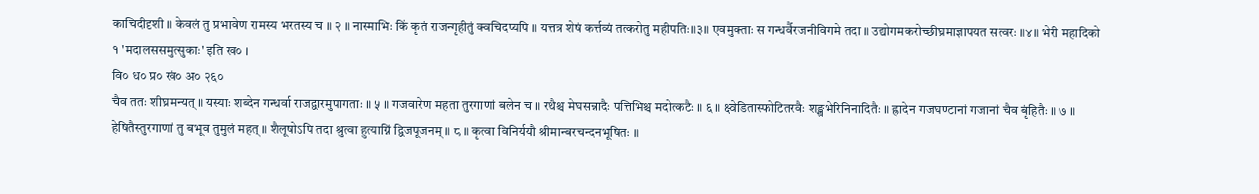काचिदीदृशी ॥ केवलं तु प्रभावेण रामस्य भरतस्य च ॥ २ ॥ नास्माभिः किं कृतं राजन्गृहीतुं क्वचिदप्यपि ॥ यत्तत्र शेषं कर्त्तव्यं तत्करोतु महीपतिः॥३॥ एवमुक्ताः स गन्धर्वैरजनीविगमे तदा ॥ उद्योगमकरोच्छीघ्रमाज्ञापयत सत्वरः ॥४॥ भेरी महादिको
१ 'मदालससमुत्सुकाः' इति ख० ।
वि० ध० प्र० खं० अ० २६०
चैव ततः शीघ्रमन्यत् ॥ यस्याः शब्देन गन्धर्वा राजद्वारमुपागताः ॥ ५ ॥ गजवारेण महता तुरगाणां बलेन च ॥ रथैश्च मेघसन्नादैः पत्तिभिश्च मदोत्कटैः ॥ ६ ॥ क्ष्वेडितास्फोटितरवैः शङ्खभेरिनिनादितैः ॥ ह्रादेन गजघण्टानां गजानां चैव बृंहितैः ॥ ७ ॥ हेषितैस्तुरगाणां तु बभूव तुमुलं महत् ॥ शैलूषोऽपि तदा श्रुत्वा हुत्याग्निं द्विजपूजनम् ॥ ८ ॥ कृत्वा विनिर्ययौ श्रीमान्बरचन्दनभूषितः ॥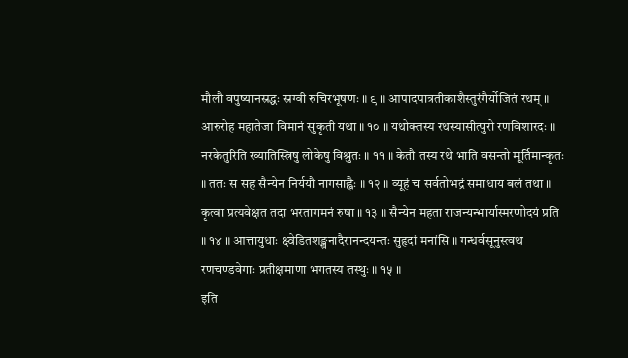मौलौ वपुष्यानस्रद्धः स्रग्वी रुचिरभूषणः ॥ ९ ॥ आपादपात्रतीकाशैस्तुरंगैर्योजितं रथम् ॥ आरुरोह महातेजा विमानं सुकृती यथा ॥ १० ॥ यथोक्तस्य रथस्यासीत्पुरो रणविशारदः ॥ नरकेतुरिति ख्यातिस्त्रिषु लोकेषु विश्रुतः ॥ ११ ॥ केतौ तस्य रथे भाति वसन्तो मूर्तिमान्कृतः ॥ ततः स सह सैन्येन निर्ययौ नागसाह्वैः ॥ १२ ॥ व्यूहं च सर्वतोभद्रं समाधाय बलं तथा ॥ कृत्वा प्रत्यवेक्षत तदा भरतागमनं रुषा ॥ १३ ॥ सैन्येन महता राजन्यन्भार्यास्मरणोदयं प्रति ॥ १४ ॥ आत्तायुधाः क्ष्वेडितशङ्खनादैरानन्दयन्तः सुहृदां मनांसि ॥ गन्धर्वसूनुस्त्वथ रणचण्डवेगाः प्रतीक्षमाणा भगतस्य तस्थुः ॥ १५ ॥
इति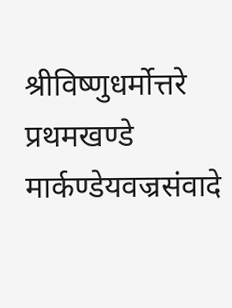श्रीविष्णुधर्मोत्तरे प्रथमखण्डे मार्कण्डेयवज्रसंवादे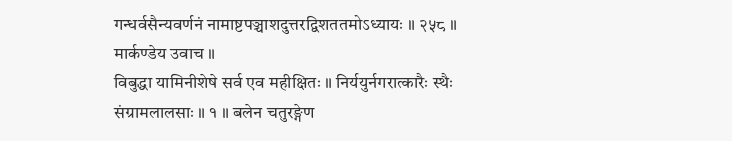गन्धर्वसैन्यवर्णनं नामाष्टपञ्चाशदुत्तरद्विशततमोऽध्यायः ॥ २५८ ॥
मार्कण्डेय उवाच ॥
विबुद्धा यामिनीशेषे सर्व एव महीक्षितः ॥ निर्ययुर्नगरात्कारैः स्थैः संग्रामलालसाः ॥ १ ॥ बलेन चतुरङ्गेण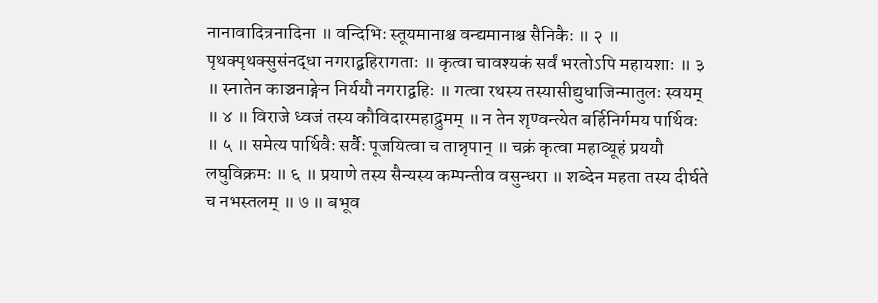नानावादित्रनादिना ॥ वन्दिभिः स्तूयमानाश्च वन्द्यमानाश्च सैनिकैः ॥ २ ॥ पृथक्पृथक्सुसंनद्धा नगराद्बहिरागताः ॥ कृत्वा चावश्यकं सर्वं भरतोऽपि महायशाः ॥ ३ ॥ स्नातेन काञ्चनाङ्गेन निर्ययौ नगराद्वहिः ॥ गत्वा रथस्य तस्यासीद्युधाजिन्मातुलः स्वयम् ॥ ४ ॥ विराजे ध्वजं तस्य कौविदारमहाद्रुमम् ॥ न तेन शृण्वन्त्येत बर्हिनिर्गमय पार्थिवः ॥ ५ ॥ समेत्य पार्थिवैः सर्वैः पूजयित्वा च तान्नृपान् ॥ चक्रं कृत्वा महाव्यूहं प्रययौ लघुविक्रमः ॥ ६ ॥ प्रयाणे तस्य सैन्यस्य कम्पन्तीव वसुन्धरा ॥ शब्देन महता तस्य दीर्घते च नभस्तलम् ॥ ७ ॥ बभूव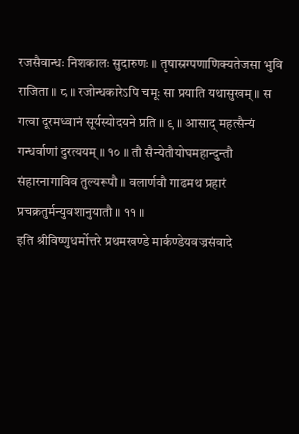रजसैवान्धः निशकालः सुदारुणः ॥ तृषास्रग्पणाणिक्यतेजसा भुवि राजिता ॥ ८ ॥ रजोन्धकारेऽपि चमूः सा प्रयाति यथासुखम् ॥ स गत्वा दूरमध्वानं सूर्यस्योदयने प्रति ॥ ९ ॥ आसाद् महत्सैन्यं गन्धर्वाणां दुरत्ययम् ॥ १० ॥ तौ सैन्येतौयोघमहान्दुन्तौ संहारनागाविव तुल्यरूपौ ॥ वलार्णवौ गाढमथ प्रहारं प्रचक्रतुर्मन्युवशानुयातौ ॥ ११ ॥
इति श्रीविष्णुधर्मोत्तरे प्रथमखण्डे मार्कण्डेयवज्रसंवादे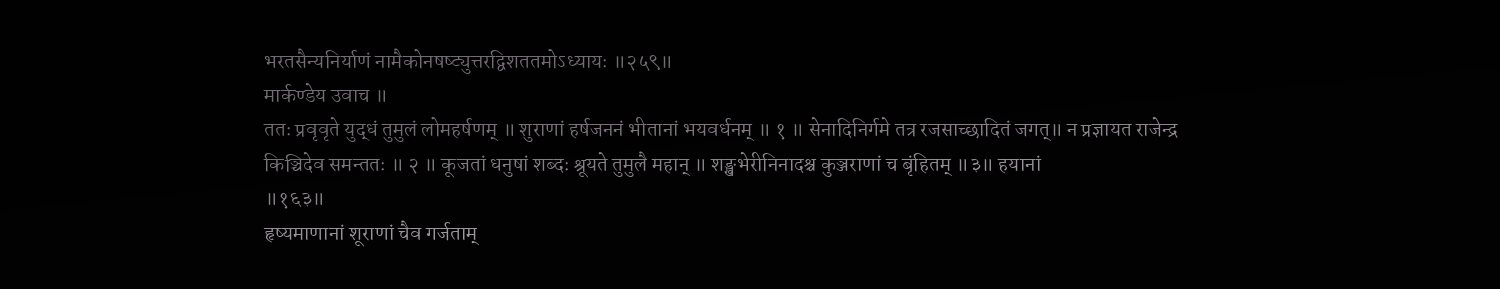भरतसैन्यनिर्याणं नामैकोनषष्ट्युत्तरद्विशततमोऽध्यायः ॥२५९॥
मार्कण्डेय उवाच ॥
ततः प्रवृवृते युद्धं तुमुलं लोमहर्षणम् ॥ शुराणां हर्षजननं भीतानां भयवर्धनम् ॥ १ ॥ सेनादिनिर्गमे तत्र रजसाच्छादितं जगत्॥ न प्रज्ञायत राजेन्द्र किञ्चिदेव समन्ततः ॥ २ ॥ कूजतां धनुषां शब्दः श्रूयते तुमुलै महान् ॥ शङ्खभेरीनिनादश्च कुञ्जराणां च बृंहितम् ॥३॥ हयानां
॥१६३॥
हृष्यमाणानां शूराणां चैव गर्जताम्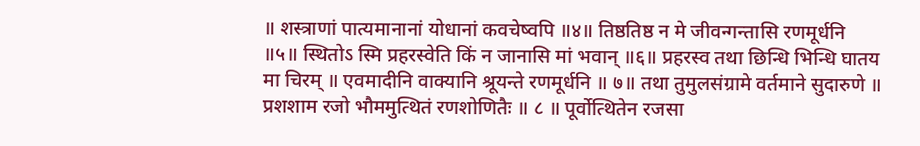॥ शस्त्राणां पात्यमानानां योधानां कवचेष्वपि ॥४॥ तिष्ठतिष्ठ न मे जीवन्गन्तासि रणमूर्धनि ॥५॥ स्थितोऽ स्मि प्रहरस्वेति किं न जानासि मां भवान् ॥६॥ प्रहरस्व तथा छिन्धि भिन्धि घातय मा चिरम् ॥ एवमादीनि वाक्यानि श्रूयन्ते रणमूर्धनि ॥ ७॥ तथा तुमुलसंग्रामे वर्तमाने सुदारुणे ॥ प्रशशाम रजो भौममुत्थितं रणशोणितैः ॥ ८ ॥ पूर्वोत्थितेन रजसा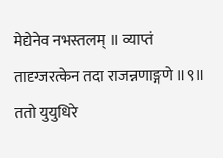मेद्येनेव नभस्तलम् ॥ व्याप्तं तादृग्जरत्केन तदा राजन्नणाङ्गणे ॥९॥ ततो युयुधिरे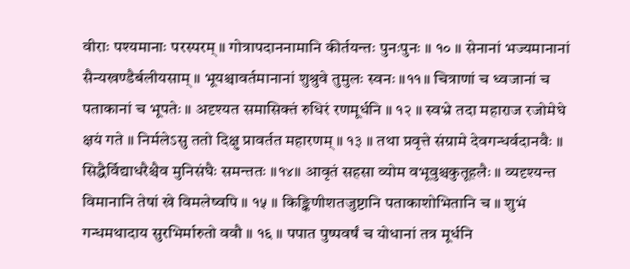वीराः पश्यमानाः परस्परम् ॥ गोत्रापदाननामानि कीर्तयन्तः पुनःपुनः ॥ १० ॥ सेनानां भज्यमानानां सैन्यखण्डैर्बलीयसाम् ॥ भूयश्चावर्तमानानां शुश्रुवे तुमुलः स्वनः ॥११॥ चित्राणां च ध्वजानां च पताकानां च भूपतेः ॥ अदृश्यत समासिक्तं रुधिरं रणमूर्धनि ॥ १२ ॥ स्वभ्रे तदा महाराज रजोमेघे क्षयं गते ॥ निर्मलेऽसु ततो दिक्षु प्रावर्तत महारणम् ॥ १३ ॥ तथा प्रवृत्ते संग्रामे देवगन्धर्वदानवैः ॥ सिद्धैर्विद्याधरैश्चैव मुनिसंघैः समन्ततः ॥१४॥ आवृतं सहसा व्योम वभूवुश्चकुतूहलैः ॥ व्यदृश्यन्त विमानानि तेषां खे विमलेष्वपि ॥ १५ ॥ किङ्किणीशतजुष्टानि पताकाशोभितानि च ॥ शुभं गन्धमथादाय सुरभिर्मारुतो ववौ ॥ १६ ॥ पपात पुष्पवर्षं च योधानां तत्र मूर्धनि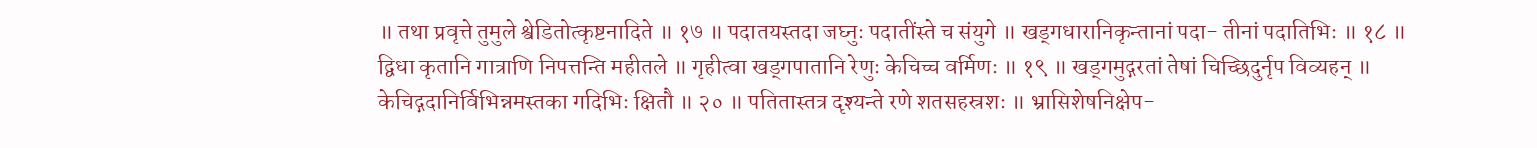॥ तथा प्रवृत्ते तुमुले श्वेडितोत्कृष्टनादिते ॥ १७ ॥ पदातयस्तदा जघ्नुः पदातींस्ते च संयुगे ॥ खड्गधारानिकृन्तानां पदा- तीनां पदातिभिः ॥ १८ ॥ द्विधा कृतानि गात्राणि निपत्तन्ति महीतले ॥ गृहीत्वा खड्गपातानि रेणुः केचिच्च वर्मिणः ॥ १९ ॥ खड्गमुद्गरतां तेषां चिच्छिदुर्नृप विव्यहन् ॥ केचिद्गदानिर्विभिन्नमस्तका गदिभिः क्षितौ ॥ २० ॥ पतितास्तत्र दृश्यन्ते रणे शतसहस्रशः ॥ भ्रासिशेषनिक्षेप-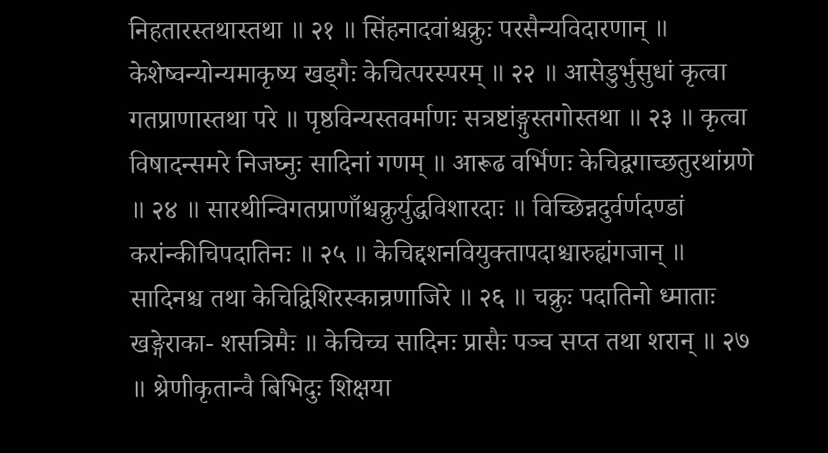निहतारस्तथास्तथा ॥ २१ ॥ सिंहनादवांश्चक्रुः परसैन्यविदारणान् ॥ केशेष्वन्योन्यमाकृष्य खड्गैः केचित्परस्परम् ॥ २२ ॥ आसेडुर्भुसुधां कृत्वा गतप्राणास्तथा परे ॥ पृष्ठविन्यस्तवर्माणः सत्रष्टांङ्गुस्तगोस्तथा ॥ २३ ॥ कृत्वा विषादन्समरे निजघ्नुः सादिनां गणम् ॥ आरूढ वर्भिणः केचिद्वगाच्छतुरथांग्रणे ॥ २४ ॥ सारथीन्विगतप्राणाँश्चक्रुर्युद्धविशारदाः ॥ विच्छिन्नदुर्वर्णदण्डां करांन्कीचिपदातिनः ॥ २५ ॥ केचिद्दशनवियुक्तापदाश्चारुह्यंगजान् ॥ सादिनश्च तथा केचिद्विशिरस्कान्रणाजिरे ॥ २६ ॥ चक्रुः पदातिनो ध्माताः खङ्गेराका- शसत्रिमैः ॥ केचिच्च सादिनः प्रासैः पञ्च सप्त तथा शरान् ॥ २७ ॥ श्रेणीकृतान्वै बिभिदुः शिक्षया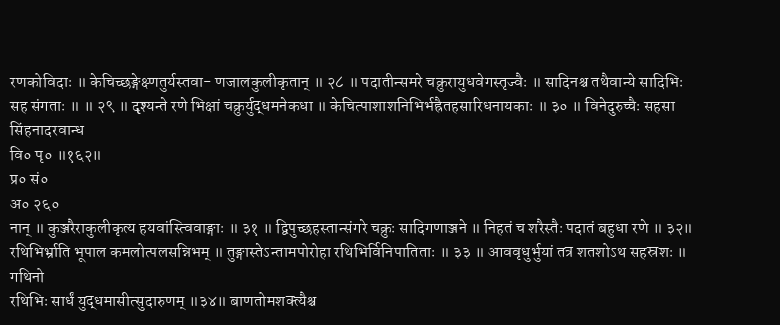रणकोविदाः ॥ केचिच्छङ्गेक्ष्णतुर्यस्तवा- णजालकुलीकृतान् ॥ २८ ॥ पदातीन्समरे चक्रुरायुधवेगस्तृज्वैः ॥ सादिनश्च तथैवान्ये सादिभिः सह संगताः ॥ ॥ २९ ॥ दृश्यन्ते रणे भिक्षां चक्रुर्युद्धमनेकधा ॥ केचित्पाशाशनिभिर्भह्रैतहसारिधनायकाः ॥ ३० ॥ विनेदुरुच्चैः सहसा सिंहनादरवान्ध
वि० पृ० ॥१६२॥
प्र० सं०
अ० २६०
नान् ॥ कुञ्जरैराकुलीकृत्य हयवांस्त्विवाङ्गाः ॥ ३१ ॥ द्विपुच्छहस्तान्संगरे चक्रुः सादिगणाञ्जने ॥ निहतं च शरैस्तैः पदातं बहुधा रणे ॥ ३२॥
रथिभिर्भ्राति भूपाल कमलोत्पलसन्निभम् ॥ तुङ्गास्तेऽन्तामपोरोहा रथिभिर्विनिपातिताः ॥ ३३ ॥ आववृधुर्भुयां तत्र शतशोऽथ सहस्रशः ॥ गथिनो
रथिभिः सार्धं युद्धमासीत्सुदारुणम् ॥३४॥ बाणतोमशक्त्यैश्च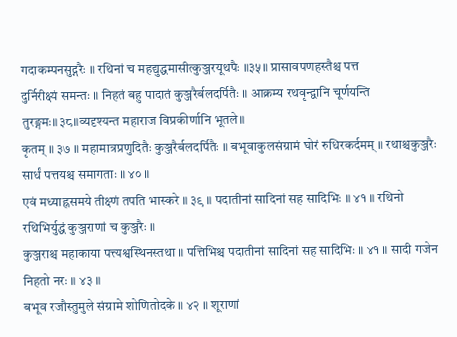गदाकम्पनसुद्गरैः ॥ रथिनां च महद्युद्धमासीत्कुञ्जरयूथपैः ॥३५॥ प्रासावपणहस्तैश्च पत्त
दुर्निरीक्ष्यं समन्तः ॥ निहतं बहु पादातं कुञ्जरैर्बलदर्पितैः ॥ आक्रम्य रथवृन्द्वानि चूर्णयन्ति तुरङ्गमः॥३८॥व्यदृश्यन्त महाराज विप्रकीर्णानि भूतले॥
कृतम् ॥ ३७ ॥ महामात्रप्रणुदितैः कुञ्जरैर्बलदर्पितैः ॥ बभूवाकुलसंग्रामं घोरं रुधिरकर्दमम् ॥ रथाश्चकुञ्जरैः सार्धं पत्तयश्च समागताः ॥ ४० ॥
एवं मध्याह्नसमये तीक्ष्णं तपति भास्करे ॥ ३९ ॥ पदातीनां सादिनां सह सादिभिः ॥ ४१ ॥ रथिनो रथिभिर्युद्धं कुञ्जराणां च कुञ्जरैः ॥
कुञ्जराश्च महाकाया पत्त्यश्वस्थिनस्तथा ॥ पत्तिभिश्च पदातीनां सादिनां सह सादिभिः ॥ ४१ ॥ सादी गजेन निहतो नरः ॥ ४३ ॥
बभूव रजौस्तुमुले संग्रामे शोणितोदके ॥ ४२ ॥ शूराणां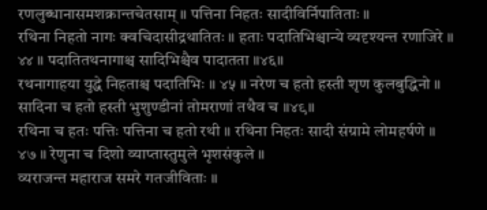रणलुब्धानासमशक्रान्तचेतसाम् ॥ पत्तिना निहतः सादीविर्निपातिताः ॥
रथिना निहतो नागः क्वचिदासीद्रथातितः ॥ हताः पदातिभिश्चान्ये व्यदृश्यन्त रणाजिरे ॥ ४४ ॥ पदातितथनागाश्च सादिभिश्चैव पादातता ॥४६॥
रथनागाहया युद्धे निहताश्च पदातिभिः ॥ ४५ ॥ नरेण च हतो हस्ती शृण कुलबुद्धिनो ॥ सादिना च हतो हस्ती भुशुण्डीनां तोमराणां तथैव च ॥४९॥
रथिना च हतः पत्तिः पत्तिना च हतो रथी ॥ रथिना निहतः सादी संग्रामे लोमहर्षणे ॥ ४७ ॥ रेणुना च दिशो व्याप्तास्तुमुले भृशसंकुले ॥
व्यराजन्त महाराज समरे गतजीविताः ॥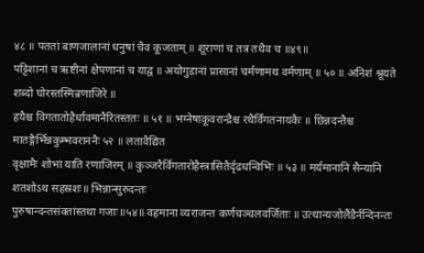४८ ॥ पततां बाणजालानां धनुषां चैव कूजताम् ॥ शूराणां च तत्र तथैव च ॥४९॥
पट्टिशानां च ऋष्टीनां क्षेपणानां च याद्व ॥ अयोगुडानां प्रासानां चर्मणामथ वर्मणाम् ॥ ५० ॥ अनिशं श्रूयते शब्दो घोरस्तस्मिन्रणाजिरे ॥
हयैश्च विगतातोहैर्धावमानैरितस्ततः ॥ ५१ ॥ भग्नेषाकूवरान्द्रैश्च रथैर्विगतनायकैः ॥ छिन्नदन्तैश्च मातङ्गैर्भिन्नकुम्भवराननैः ५२ ॥ लतावैद्यित
वृक्षामैः शोभां याति रणाजिरम् ॥ कुञ्जरैर्विगतारोहैस्त्रासितैर्दृढधन्विभिः ॥ ५३ ॥ मर्यमानानि सैन्यानि शतशोऽथ सहस्रशः॥ भिन्नान्सुरुदन्तः
पुरुषान्दन्तसंक्तांस्तथा गजाः॥५४॥ वहमाना व्यराजन्त कर्णचञ्चलवर्जिताः ॥ उत्थान्यजोलैंडैर्नन्दिनन्तः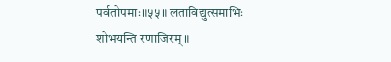पर्वतोपमाः॥५५॥ लताविद्युत्समाभिः
शोभयन्ति रणाजिरम् ॥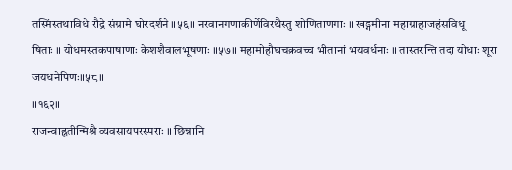तस्मिंस्तथाविधे रौद्रे संग्रामे घोरदर्शने ॥५६॥ नरवानगणाकीर्णेविरथैस्तु शोणिताणगाः ॥ खड्गमीना महाग्राहाजहंसविधू
षिताः ॥ योधमस्तकपाषाणाः केशशैवालभूषणाः ॥५७॥ महामोहौघचक्रवच्च भीतानां भयवर्धनाः ॥ तास्तरन्ति तदा योधाः शूरा जयधनेपिणः॥५८॥
॥१६२॥
राजन्वाह्नतीन्मिश्रै व्यवसायपरस्पराः ॥ छिन्नानि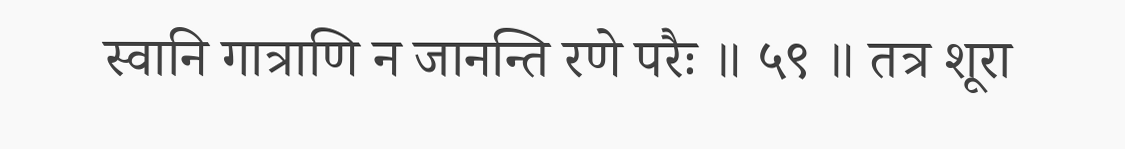स्वानि गात्राणि न जानन्ति रणे परैः ॥ ५९ ॥ तत्र शूरा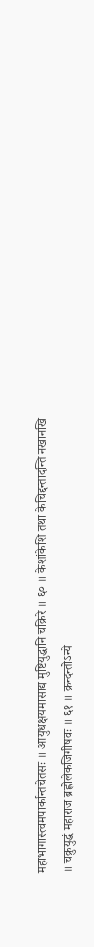महाभागास्त्वमपार्कान्तचेतसः ॥ आयुधक्षयमासाद्य मुष्टियुद्धानि चक्रिरे ॥ ६० ॥ केशांकेशि तथा केचिद्दन्तादन्ति नखानखि ॥ चक्रुयुद्धं महाराज ब्रह्लोलेकजिगीषवः ॥ ६१ ॥ क्रन्दन्तोऽन्ये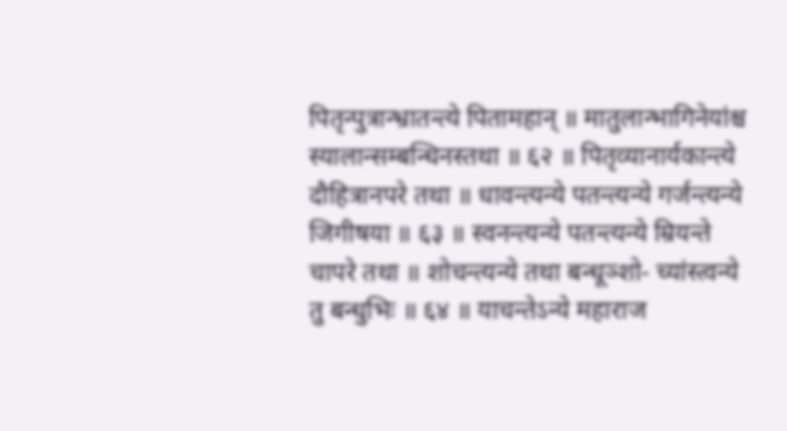पितृन्पुत्रान्भ्रातन्त्ये पितामहान् ॥ मातुलान्भागिनेयांश्च स्यालान्सम्बन्धिनस्तथा ॥ ६२ ॥ पितृव्यानार्यकान्त्ये दौहित्रानपरे तथा ॥ धावन्त्यन्ये पतन्त्यन्ये गर्जन्त्यन्ये जिगीषया ॥ ६३ ॥ स्वनन्त्यन्ये पतन्त्यन्ये म्रियन्ते चापरे तथा ॥ शोचन्त्यन्ये तथा बन्धूञ्शो- च्यांस्त्वन्ये तु बन्धुभिः ॥ ६४ ॥ याचन्तेऽन्ये महाराज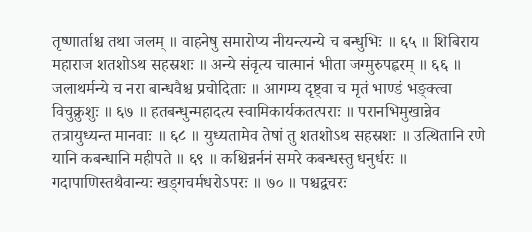तृष्णार्ताश्च तथा जलम् ॥ वाहनेषु समारोप्य नीयन्त्यन्ये च बन्धुभिः ॥ ६५ ॥ शिबिराय महाराज शतशोऽथ सहस्रशः ॥ अन्ये संवृत्य चात्मानं भीता जग्मुरुपह्वरम् ॥ ६६ ॥ जलाथर्मन्ये च नरा बान्धवैश्च प्रचोदिताः ॥ आगम्य दृष्ट्वा च मृतं भाण्डं भङ्क्त्वा विचुक्रुशुः ॥ ६७ ॥ हतबन्धुन्महादत्य स्वामिकार्यकतत्पराः ॥ परानभिमुखान्नेव तत्रायुध्यन्त मानवाः ॥ ६८ ॥ युध्यतामेव तेषां तु शतशोऽथ सहस्रशः ॥ उत्थितानि रणे यानि कबन्धानि महीपते ॥ ६९ ॥ कश्चिन्नर्ननं समरे कबन्धस्तु धनुर्धरः ॥ गदापाणिस्तथैवान्यः खड्गचर्मधरोऽपरः ॥ ७० ॥ पश्चद्वचरः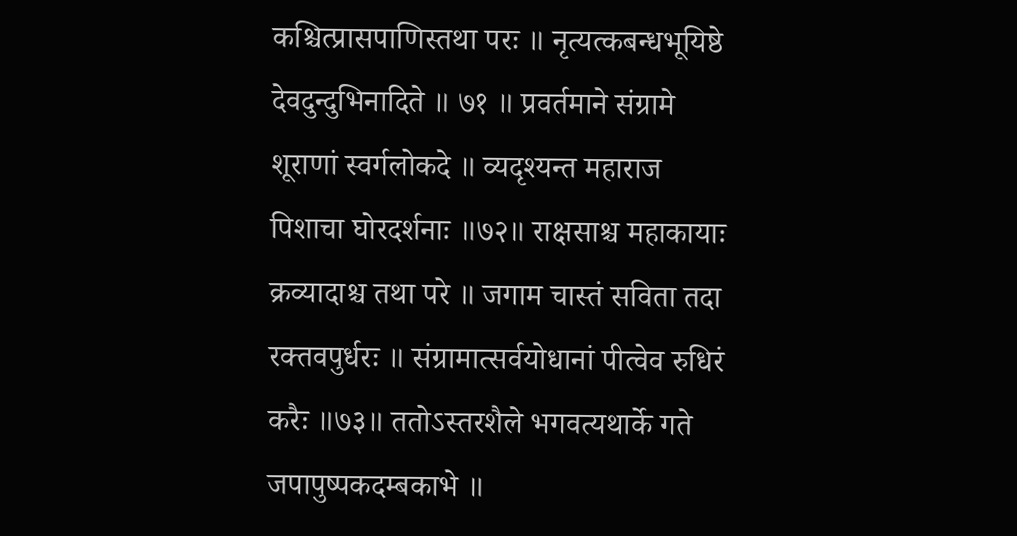कश्चित्प्रासपाणिस्तथा परः ॥ नृत्यत्कबन्धभूयिष्ठे देवदुन्दुभिनादिते ॥ ७१ ॥ प्रवर्तमाने संग्रामे शूराणां स्वर्गलोकदे ॥ व्यदृश्यन्त महाराज पिशाचा घोरदर्शनाः ॥७२॥ राक्षसाश्च महाकायाः क्रव्यादाश्च तथा परे ॥ जगाम चास्तं सविता तदा रक्तवपुर्धरः ॥ संग्रामात्सर्वयोधानां पीत्वेव रुधिरं करैः ॥७३॥ ततोऽस्तरशैले भगवत्यथार्के गते जपापुष्पकदम्बकाभे ॥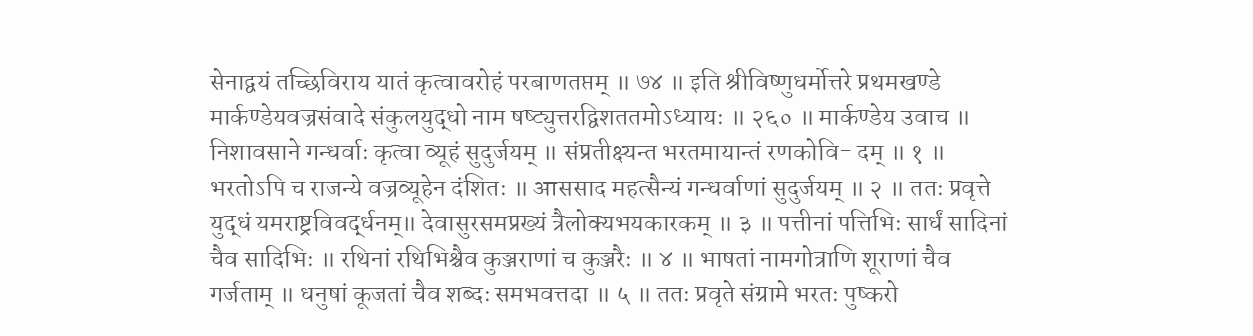सेनाद्वयं तच्छिविराय यातं कृत्वावरोहं परबाणतप्तम् ॥ ७४ ॥ इति श्रीविष्णुधर्मोत्तरे प्रथमखण्डे मार्कण्डेयवज्रसंवादे संकुलयुद्धो नाम षष्ट्युत्तरद्विशततमोऽध्यायः ॥ २६० ॥ मार्कण्डेय उवाच ॥ निशावसाने गन्धर्वाः कृत्वा व्यूहं सुदुर्जयम् ॥ संप्रतीक्ष्यन्त भरतमायान्तं रणकोवि- दम् ॥ १ ॥ भरतोऽपि च राजन्ये वज्रव्यूहेन दंशितः ॥ आससाद महत्सैन्यं गन्धर्वाणां सुदुर्जयम् ॥ २ ॥ ततः प्रवृत्ते युद्धं यमराष्ट्रविवर्द्धनम्॥ देवासुरसमप्रख्यं त्रैलोक्यभयकारकम् ॥ ३ ॥ पत्तीनां पत्तिभिः सार्धं सादिनां चैव सादिभिः ॥ रथिनां रथिभिश्चैव कुञ्जराणां च कुञ्जरैः ॥ ४ ॥ भाषतां नामगोत्राणि शूराणां चैव गर्जताम् ॥ धनुषां कूजतां चैव शब्दः समभवत्तदा ॥ ५ ॥ ततः प्रवृते संग्रामे भरतः पुष्करो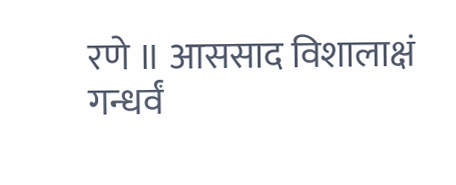रणे ॥ आससाद विशालाक्षं गन्धर्वं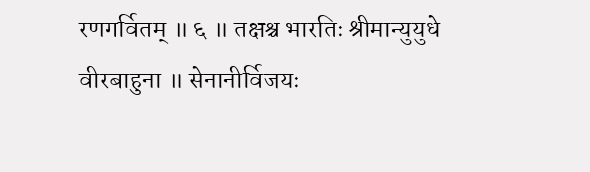रणगर्वितम् ॥ ६ ॥ तक्षश्च भारतिः श्रीमान्युयुधे वीरबाहुना ॥ सेनानीर्विजयः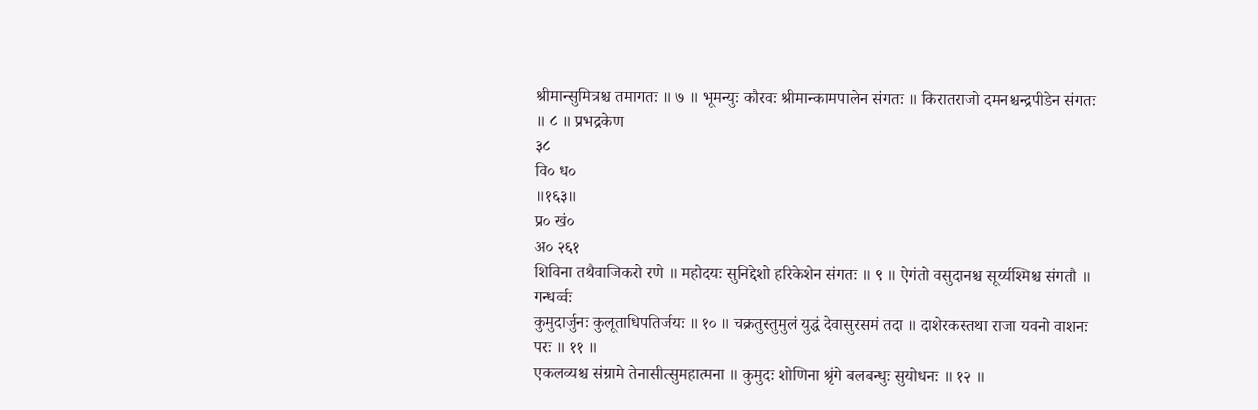श्रीमान्सुमित्रश्च तमागतः ॥ ७ ॥ भूमन्युः कौरवः श्रीमान्कामपालेन संगतः ॥ किरातराजो दमनश्चन्द्रपीडेन संगतः ॥ ८ ॥ प्रभद्रकेण
३८
वि० ध०
॥१६३॥
प्र० खं०
अ० २६१
शिविना तथैवाजिकरो रणे ॥ महोदयः सुनिद्देशो हरिकेशेन संगतः ॥ ९ ॥ ऐगंतो वसुदानश्च सूर्य्यश्मिश्च संगतौ ॥ गन्धर्व्वः
कुमुदार्जुनः कुलूताधिपतिर्जयः ॥ १० ॥ चक्रतुस्तुमुलं युद्धं देवासुरसमं तदा ॥ दाशेरकस्तथा राजा यवनो वाशनः परः ॥ ११ ॥
एकलव्यश्च संग्रामे तेनासीत्सुमहात्मना ॥ कुमुदः शोणिना श्रृंगे बलबन्धुः सुयोधनः ॥ १२ ॥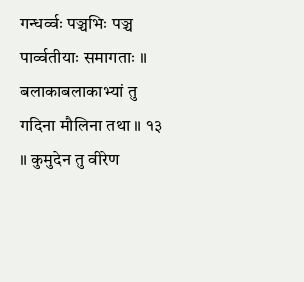गन्धर्व्वः पञ्चभिः पञ्च पार्व्वतीयाः समागताः ॥
बलाकाबलाकाभ्यां तु गदिना मौलिना तथा ॥ १३ ॥ कुमुदेन तु वीरेण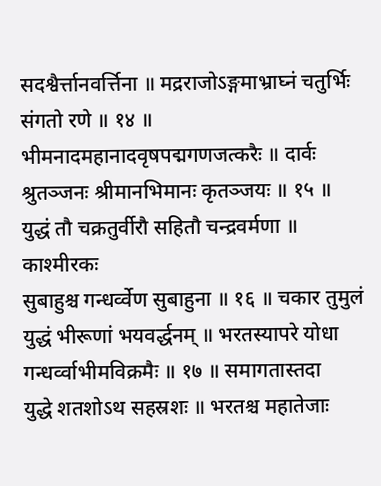सदश्वैर्त्तानवर्त्तिना ॥ मद्रराजोऽङ्गमाभ्राघ्नं चतुर्भिः संगतो रणे ॥ १४ ॥
भीमनादमहानादवृषपद्मगणजत्करैः ॥ दार्वः श्रुतञ्जनः श्रीमानभिमानः कृतञ्जयः ॥ १५ ॥ युद्धं तौ चक्रतुर्वीरौ सहितौ चन्द्रवर्मणा ॥ काश्मीरकः
सुबाहुश्च गन्धर्व्वेण सुबाहुना ॥ १६ ॥ चकार तुमुलं युद्धं भीरूणां भयवर्द्धनम् ॥ भरतस्यापरे योधा गन्धर्व्वाभीमविक्रमैः ॥ १७ ॥ समागतास्तदा
युद्धे शतशोऽथ सहस्रशः ॥ भरतश्च महातेजाः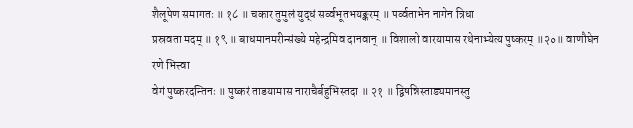शैलूपेण समागतः ॥ १८ ॥ चकार तुमुलं युद्धं सर्व्वभूतभयङ्करम् ॥ पर्व्वताभेन नागेन त्रिधा
प्रस्रवता मदम् ॥ १९ ॥ बाधमानमरीन्संख्ये महेन्द्रमिव दानवान् ॥ विशालो वारयामास रथेनाभ्येत्य पुष्करम् ॥२०॥ वाणौघेन रणे भित्त्वा
वेगं पुष्करदन्तिनः ॥ पुष्करं ताडयामास नाराचैर्बहुभिस्तदा ॥ २१ ॥ द्विषन्निस्ताड्यमानस्तु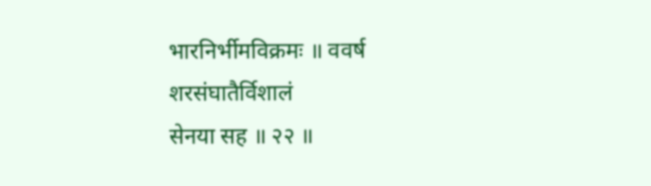भारनिर्भीमविक्रमः ॥ ववर्ष शरसंघातैर्विशालं
सेनया सह ॥ २२ ॥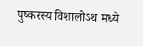पुष्करस्य विशालोऽथ मध्ये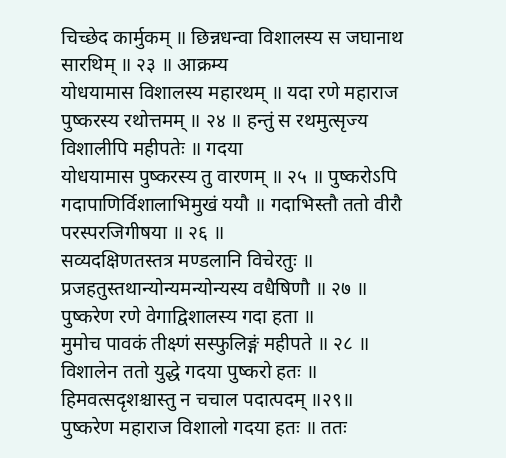चिच्छेद कार्मुकम् ॥ छिन्नधन्वा विशालस्य स जघानाथ सारथिम् ॥ २३ ॥ आक्रम्य
योधयामास विशालस्य महारथम् ॥ यदा रणे महाराज पुष्करस्य रथोत्तमम् ॥ २४ ॥ हन्तुं स रथमुत्सृज्य विशालीपि महीपतेः ॥ गदया
योधयामास पुष्करस्य तु वारणम् ॥ २५ ॥ पुष्करोऽपि गदापाणिर्विशालाभिमुखं ययौ ॥ गदाभिस्तौ ततो वीरौ परस्परजिगीषया ॥ २६ ॥
सव्यदक्षिणतस्तत्र मण्डलानि विचेरतुः ॥ प्रजहतुस्तथान्योन्यमन्योन्यस्य वधैषिणौ ॥ २७ ॥ पुष्करेण रणे वेगाद्विशालस्य गदा हता ॥
मुमोच पावकं तीक्ष्णं सस्फुलिङ्गं महीपते ॥ २८ ॥ विशालेन ततो युद्धे गदया पुष्करो हतः ॥ हिमवत्सदृशश्चास्तु न चचाल पदात्पदम् ॥२९॥
पुष्करेण महाराज विशालो गदया हतः ॥ ततः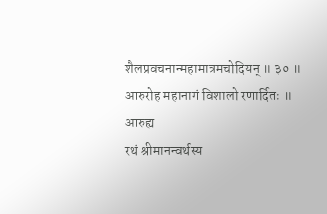शैलप्रवचनान्महामात्रमचोदियन् ॥ ३० ॥ आरुरोह महानागं विशालो रणार्दितः ॥ आरुह्य
रथं श्रीमानन्वर्थस्य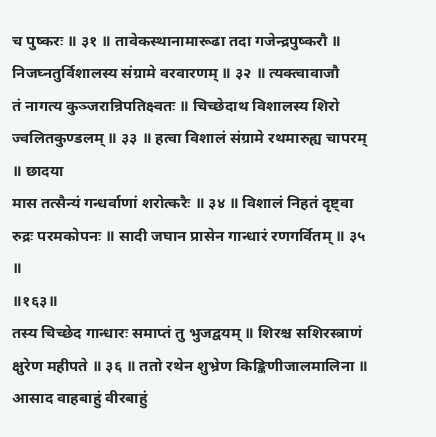च पुष्करः ॥ ३१ ॥ तावेकस्थानामारूढा तदा गजेन्द्रपुष्करौ ॥ निजघ्नतुर्विशालस्य संग्रामे वरवारणम् ॥ ३२ ॥ त्यक्त्वावाजौ
तं नागत्य कुञ्जरान्रिपतिक्ष्वतः ॥ चिच्छेदाथ विशालस्य शिरो ज्वलितकुण्डलम् ॥ ३३ ॥ हत्वा विशालं संग्रामे रथमारुह्य चापरम् ॥ छादया
मास तत्सैन्यं गन्धर्वाणां शरोत्करैः ॥ ३४ ॥ विशालं निहतं दृष्ट्वा रुद्रः परमकोपनः ॥ सादी जघान प्रासेन गान्धारं रणगर्वितम् ॥ ३५ ॥
॥१६३॥
तस्य चिच्छेद गान्धारः समाप्तं तु भुजद्वयम् ॥ शिरश्च सशिरस्त्राणं क्षुरेण महीपते ॥ ३६ ॥ ततो रथेन शुभ्रेण किङ्किणीजालमालिना ॥ आसाद वाहबाहुं वीरबाहुं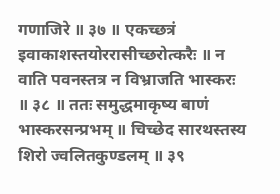गणाजिरे ॥ ३७ ॥ एकच्छत्रं इवाकाशस्तयोररासीच्छरोत्करैः ॥ न वाति पवनस्तत्र न विभ्राजति भास्करः ॥ ३८ ॥ ततः समुद्धमाकृष्य बाणं भास्करसन्प्रभम् ॥ चिच्छेद सारथस्तस्य शिरो ज्वलितकुण्डलम् ॥ ३९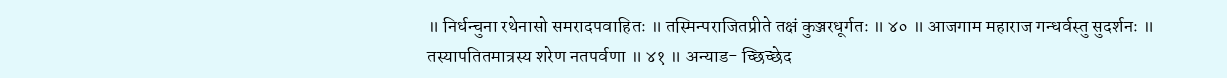॥ निर्धन्चुना रथेनासो समरादपवाहितः ॥ तस्मिन्पराजितप्रीते तक्षं कुञ्जरधूर्गतः ॥ ४० ॥ आजगाम महाराज गन्धर्वस्तु सुदर्शनः ॥ तस्यापतितमात्रस्य शरेण नतपर्वणा ॥ ४१ ॥ अन्याड- च्छिच्छेद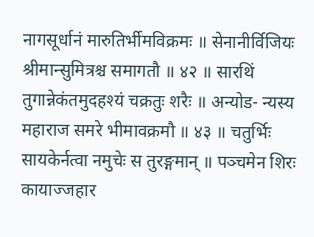नागसूर्धानं मारुतिर्भीमविक्रमः ॥ सेनानीर्विजियः श्रीमान्सुमित्रश्च समागतौ ॥ ४२ ॥ सारथिं तुगान्नेकंतमुदहश्यं चक्रतुः शरैः ॥ अन्योड- न्यस्य महाराज समरे भीमावक्रमौ ॥ ४३ ॥ चतुर्भिः सायकेर्नत्वा नमुचेः स तुरङ्गमान् ॥ पञ्चमेन शिरः कायाज्जहार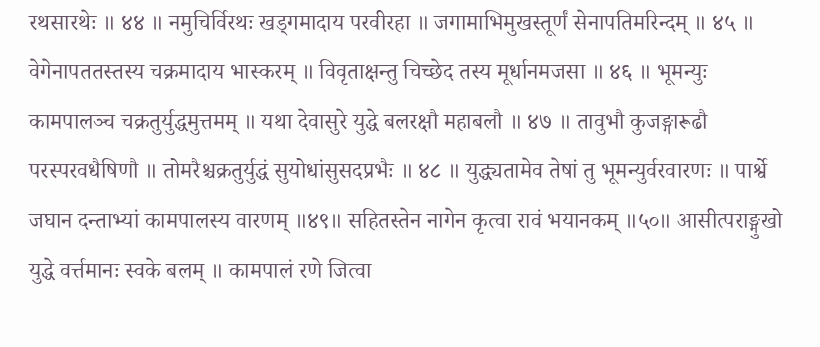रथसारथेः ॥ ४४ ॥ नमुचिर्विरथः खड्गमादाय परवीरहा ॥ जगामाभिमुखस्तूर्णं सेनापतिमरिन्दम् ॥ ४५ ॥ वेगेनापततस्तस्य चक्रमादाय भास्करम् ॥ विवृताक्षन्तु चिच्छेद तस्य मूर्धानमजसा ॥ ४६ ॥ भूमन्युः कामपालञ्च चक्रतुर्युद्धमुत्तमम् ॥ यथा देवासुरे युद्धे बलरक्षौ महाबलौ ॥ ४७ ॥ तावुभौ कुजङ्गारूढौ परस्परवधैषिणौ ॥ तोमरैश्चक्रतुर्युद्धं सुयोधांसुसदप्रभैः ॥ ४८ ॥ युद्ध्यतामेव तेषां तु भूमन्युर्वरवारणः ॥ पार्श्वे जघान दन्ताभ्यां कामपालस्य वारणम् ॥४९॥ सहितस्तेन नागेन कृत्वा रावं भयानकम् ॥५०॥ आसीत्पराङ्मुखो युद्धे वर्त्तमानः स्वके बलम् ॥ कामपालं रणे जित्वा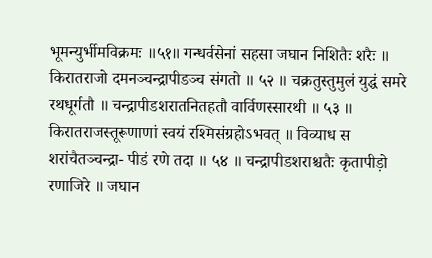भूमन्युर्भीमविक्रमः ॥५१॥ गन्धर्वसेनां सहसा जघान निशितैः शरैः ॥ किरातराजो दमनञ्चन्द्रापीडञ्च संगतो ॥ ५२ ॥ चक्रतुस्तुमुलं युद्धं समरे रथधूर्गतौ ॥ चन्द्रापीडशरातनितहतौ वार्विणस्सारथी ॥ ५३ ॥ किरातराजस्तूरूणाणां स्वयं रश्मिसंग्रहोऽभवत् ॥ विव्याध स शरांचैतञ्चन्द्रा- पीडं रणे तदा ॥ ५४ ॥ चन्द्रापीडशराश्चतैः कृतापीड़ो रणाजिरे ॥ जघान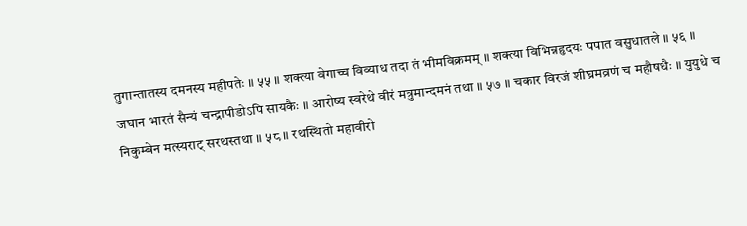तुगान्तातस्य दमनस्य महीपतेः ॥ ५५ ॥ शक्त्या वेगाच्च विव्याध तदा तं भीमविक्रमम् ॥ शक्त्या विभिन्नहृदयः पपात वसुधातले ॥ ५६ ॥ जघान भारतं सैन्यं चन्द्रापीडोऽपि सायकैः ॥ आरोष्य स्वरेथे वीरं मत्रुमान्दमनं तथा ॥ ५७ ॥ चकार विरजं शीघ्रमव्रणं च महौषधैः ॥ युयुधे च निकुम्बेन मत्स्यराट् सरथस्तथा ॥ ५८ ॥ रथस्थितो महावीरो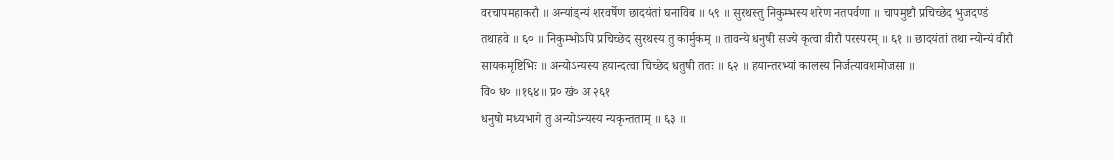वरचापमहाकरौ ॥ अन्यांड्न्यं शरवर्षेण छादयंतां घनाविब ॥ ५९ ॥ सुरथस्तु निकुम्भस्य शरेण नतपर्वणा ॥ चापमुष्टौ प्रचिच्छेद भुजदण्डं तथाहवे ॥ ६० ॥ निकुम्भोऽपि प्रचिच्छेद सुरथस्य तु कार्मुकम् ॥ तावन्ये धनुषी सज्ये कृत्वा वीरौ परस्परम् ॥ ६१ ॥ छादयंतां तथा न्योन्यं वीरौ सायकमृष्टिभिः ॥ अन्योऽन्यस्य हयान्दत्वा चिच्छेद धतुषी ततः ॥ ६२ ॥ हयान्तरभ्यां कालस्य निर्जत्यावशमोजसा ॥
वि० ध० ॥१६४॥ प्र० खं० अ २६१
धनुषो मध्यभागे तु अन्योऽन्यस्य न्यकृन्तताम् ॥ ६३ ॥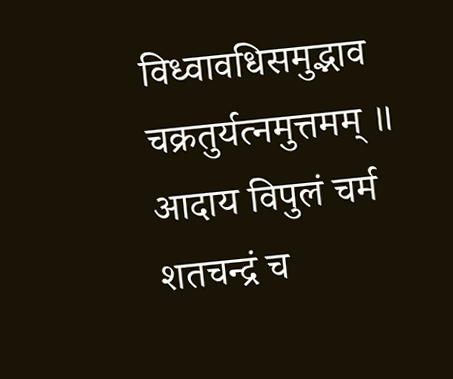विध्वावधिसमुद्भाव चक्रतुर्यत्नमुत्तमम् ॥ आदाय विपुलं चर्म शतचन्द्रं च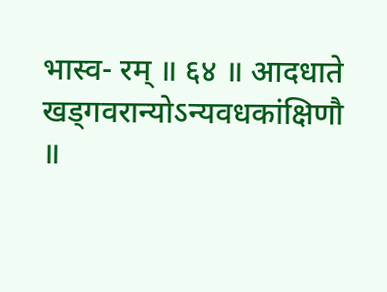भास्व- रम् ॥ ६४ ॥ आदधाते खड्गवरान्योऽन्यवधकांक्षिणौ ॥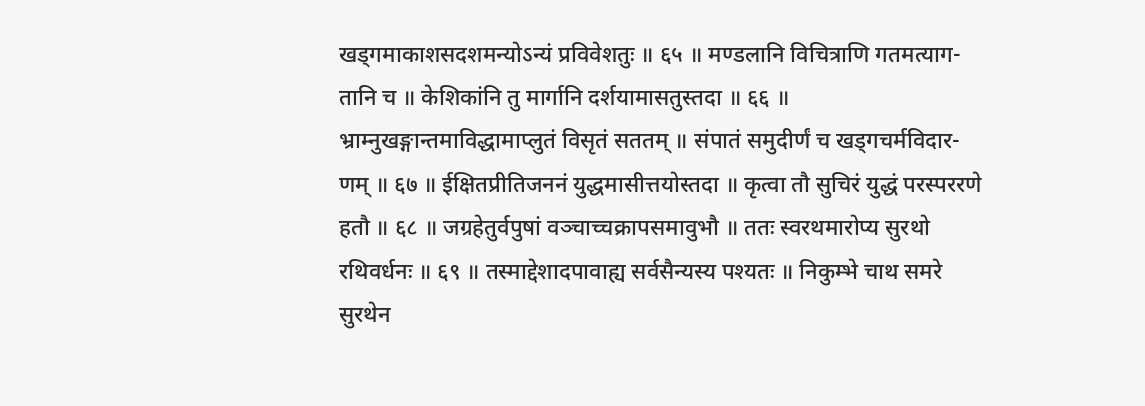खड्गमाकाशसदशमन्योऽन्यं प्रविवेशतुः ॥ ६५ ॥ मण्डलानि विचित्राणि गतमत्याग- तानि च ॥ केशिकांनि तु मार्गानि दर्शयामासतुस्तदा ॥ ६६ ॥ भ्राम्नुखङ्गान्तमाविद्धामाप्लुतं विसृतं सततम् ॥ संपातं समुदीर्णं च खड्गचर्मविदार- णम् ॥ ६७ ॥ ईक्षितप्रीतिजननं युद्धमासीत्तयोस्तदा ॥ कृत्वा तौ सुचिरं युद्धं परस्पररणे हतौ ॥ ६८ ॥ जग्रहेतुर्वपुषां वञ्चाच्चक्रापसमावुभौ ॥ ततः स्वरथमारोप्य सुरथो रथिवर्धनः ॥ ६९ ॥ तस्माद्देशादपावाह्य सर्वसैन्यस्य पश्यतः ॥ निकुम्भे चाथ समरे सुरथेन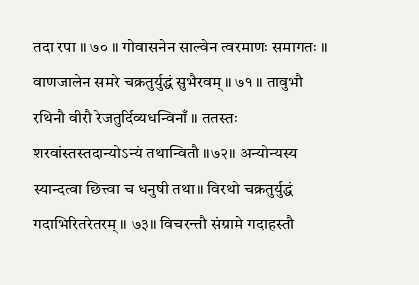तदा रपा ॥ ७० ॥ गोवासनेन साल्वेन त्वरमाणः समागतः ॥ वाणजालेन समरे चक्रतुर्युद्धं सुभैरवम् ॥ ७१ ॥ तावुभौ रथिनौ वीरौ रेजतुर्दिव्यधन्विनाँ ॥ ततस्तः शरवांस्तस्तदान्योऽन्यं तथान्वितौ ॥७२॥ अन्योन्यस्य स्यान्दत्वा छित्त्वा च धनुषी तथा॥ विरथो चक्रतुर्युद्धं गदाभिरितरेतरम् ॥ ७३॥ विचरन्तौ संग्रामे गदाहस्तौ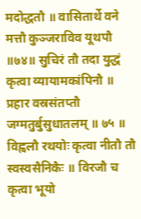मदोद्धतौ ॥ वासितार्थे वने मत्तौ कुञ्जराविव यूथपौ ॥७४॥ सुचिरं तौ तदा युद्धं कृत्वा व्यायामकांपिनौ ॥ प्रहार वस्रसंतप्तौ जग्मतुर्बुसुधातलम् ॥ ७५ ॥ विह्वलौ रथयोः कृत्वा नीतौ तौ स्वस्वसैनिकैः ॥ विरजौ च कृत्वा भूयो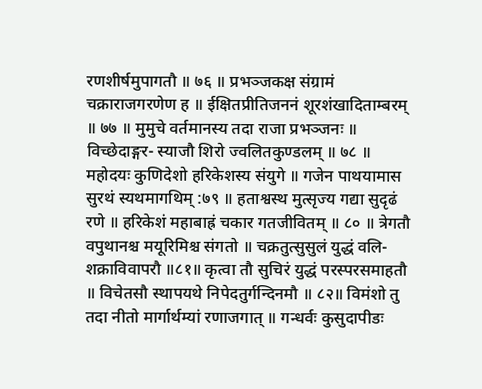रणशीर्षमुपागतौ ॥ ७६ ॥ प्रभञ्जकक्ष संग्रामं चक्राराजगरणेण ह ॥ ईक्षितप्रीतिजननं शूरशंखादिताम्बरम् ॥ ७७ ॥ मुमुचे वर्तमानस्य तदा राजा प्रभञ्जनः ॥ विच्छेदाङ्गर- स्याजौ शिरो ज्वलितकुण्डलम् ॥ ७८ ॥ महोदयः कुणिदेशो हरिकेशस्य संयुगे ॥ गजेन पाथयामास सुरथं स्यथमागथिम् :७९ ॥ हताश्वस्थ मुत्सृज्य गद्या सुदृढं रणे ॥ हरिकेशं महाबाह्रं चकार गतजीवितम् ॥ ८० ॥ त्रेगतौ वपुथानश्च मयूरिमिश्च संगतो ॥ चक्रतुत्सुसुलं युद्धं वलि- शक्राविवापरौ ॥८१॥ कृत्वा तौ सुचिरं युद्धं परस्परसमाहतौ ॥ विचेतसौ स्थापयथे निपेदतुर्गन्दिनमौ ॥ ८२॥ विमंशो तु तदा नीतो मार्गार्थम्यां रणाजगात् ॥ गन्धर्वः कुसुदापीडः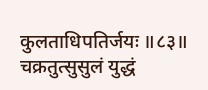कुलताधिपतिर्जयः ॥८३॥ चक्रतुत्सुसुलं युद्धं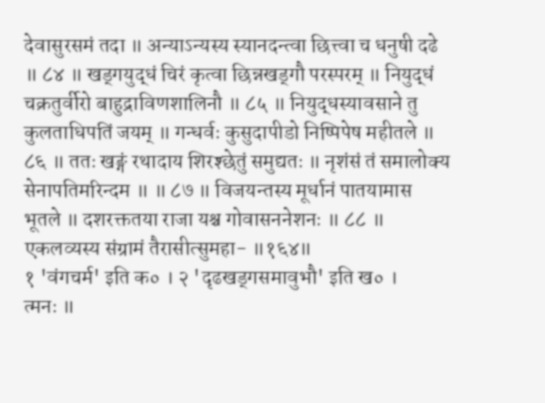देवासुरसमं तदा ॥ अन्याऽन्यस्य स्यानदन्त्वा छित्त्वा च धनुषी दढे ॥ ८४ ॥ खड्गयुद्धं चिरं कृत्वा छिन्नखड्गौ परस्परम् ॥ नियुद्धं चक्रतुर्वीरो बाहुद्राविणशालिनौ ॥ ८५ ॥ नियुद्धस्यावसाने तु कुलताधिपतिं जयम् ॥ गन्धर्वः कुसुदापीडो निष्पिपेष महीतले ॥ ८६ ॥ ततः खङ्गं रथादाय शिरश्छेतुं समुद्यतः ॥ नृशंसं तं समालोक्य सेनापतिमरिन्दम ॥ ॥ ८७ ॥ विजयन्तस्य मूर्धानं पातयामास भूतले ॥ दशरक्ततया राजा यश्च गोवासननेशनः ॥ ८८ ॥ एकलव्यस्य संग्रामं तैरासीत्सुमहा- ॥१६४॥
१ 'वंगचर्म' इति क० । २ 'दृढखड्गसमावुभौ' इति ख० ।
त्मनः ॥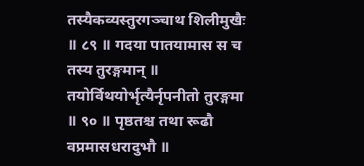तस्यैकव्यस्तुरगञ्चाथ शिलीमुखैः ॥ ८९ ॥ गदया पातयामास स च तस्य तुरङ्गमान् ॥ तयोर्विथयोर्भृत्यैर्नृपनीतो तुरङ्गमा ॥ ९० ॥ पृष्ठतश्च तथा रूढौ वप्रमासधरादुभौ ॥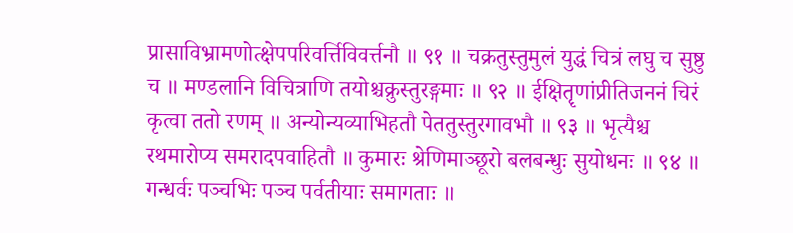प्रासाविभ्रामणोत्क्षेपपरिवर्त्तिविवर्त्तनौ ॥ ९१ ॥ चक्रतुस्तुमुलं युद्धं चित्रं लघु च सुष्ठु च ॥ मण्डलानि विचित्राणि तयोश्चक्रुस्तुरङ्गमाः ॥ ९२ ॥ ईक्षितॄणांप्रीतिजननं चिरं कृत्वा ततो रणम् ॥ अन्योन्यव्याभिहतौ पेततुस्तुरगावभौ ॥ ९३ ॥ भृत्यैश्च रथमारोप्य समरादपवाहितौ ॥ कुमारः श्रेणिमाञ्छूरो बलबन्धुः सुयोधनः ॥ ९४ ॥ गन्धर्वः पञ्चभिः पञ्च पर्वतीयाः समागताः ॥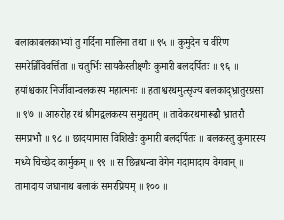बलाकाबलकाभ्यां तु गर्दिना मालिना तथा ॥ ९५ ॥ कुमुदेन च वीरेण समरेर्न्निविवर्त्तिता ॥ चतुर्भिः सायकैस्तीक्ष्णैः कुमारी बलदर्पितः ॥ ९६ ॥ हयांश्चकार निर्जीवान्वलकस्य महात्मनः ॥ हताश्वरथमुत्सृज्य बलकाद्भ्रातुरग्रसा ॥ ९७ ॥ आरुरोह रथं श्रीमद्वलकस्य समुद्यतम् ॥ तावेकरथमारूढौ भ्रातरौ समप्रभौ ॥ ९८ ॥ छादयामास विशिखैः कुमारी बलदर्पितः ॥ बलकस्तु कुमारस्य मध्ये चिच्छेद कार्मुकम् ॥ ९९ ॥ स छिन्नधन्वा वेगेन गदामादाय वेगवान् ॥ तामादाय जघानाथ बलाकं समरप्रियम् ॥ १०० ॥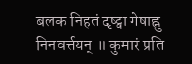बलक निहतं दृष्ट्वा गेषाह्नु निनवर्त्तयन् ॥ कुमारं प्रति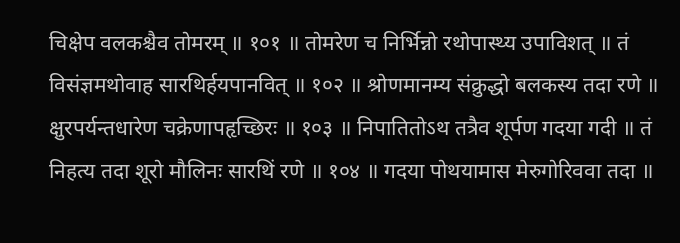चिक्षेप वलकश्चैव तोमरम् ॥ १०१ ॥ तोमरेण च निर्भिन्नो रथोपास्थ्य उपाविशत् ॥ तं विसंज्ञमथोवाह सारथिर्हयपानवित् ॥ १०२ ॥ श्रोणमानम्य संक्रुद्धो बलकस्य तदा रणे ॥ क्षुरपर्यन्तधारेण चक्रेणापहृच्छिरः ॥ १०३ ॥ निपातितोऽथ तत्रैव शूर्पण गदया गदी ॥ तं निहत्य तदा शूरो मौलिनः सारथिं रणे ॥ १०४ ॥ गदया पोथयामास मेरुगोरिववा तदा ॥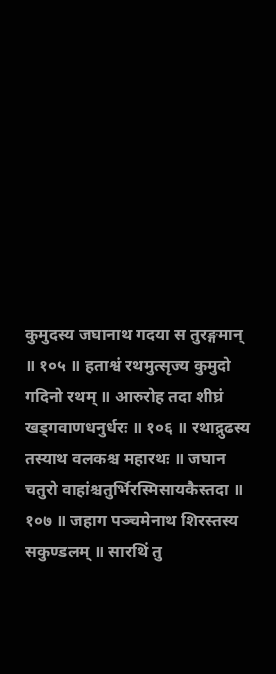कुमुदस्य जघानाथ गदया स तुरङ्गमान् ॥ १०५ ॥ हताश्वं रथमुत्सृज्य कुमुदो गदिनो रथम् ॥ आरुरोह तदा शीघ्रं खड्गवाणधनुर्धरः ॥ १०६ ॥ रथाद्रुढस्य तस्याथ वलकश्च महारथः ॥ जघान चतुरो वाहांश्चतुर्भिरस्मिसायकैस्तदा ॥ १०७ ॥ जहाग पञ्चमेनाथ शिरस्तस्य सकुण्डलम् ॥ सारथिं तु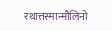रथात्तस्मान्मौलिनो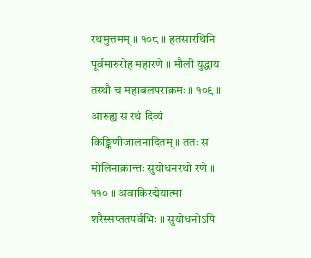रथमुत्तमम् ॥ १०८ ॥ हतसारथिनि पूर्वमारुरोह महारणे ॥ मौली युद्धाय तस्थौ च महाबलपराक्रमः ॥ १०९ ॥ आरुह्य स रथं दिव्यं किङ्किणीजालनादितम् ॥ ततः स मोलिनाक्रान्तः सुयोधनरथो रणे ॥ ११० ॥ अवाकिरद्मेयात्मा शरैस्सप्ततपर्वभिः ॥ सुयोधनोऽपि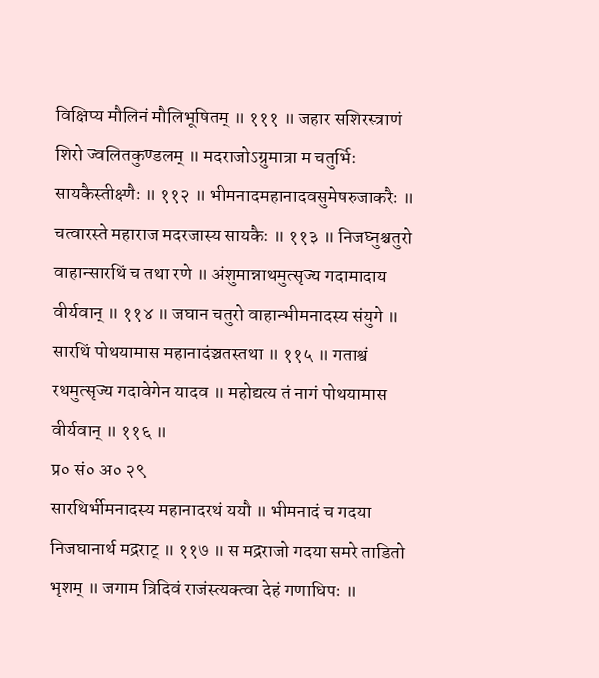विक्षिप्य मौलिनं मौलिभूषितम् ॥ १११ ॥ जहार सशिरस्त्राणं शिरो ज्वलितकुण्डलम् ॥ मदराजोऽग्रुमात्रा म चतुर्भिः सायकैस्तीक्ष्णैः ॥ ११२ ॥ भीमनादमहानादवसुमेषरुजाकरैः ॥ चत्वारस्ते महाराज मदरजास्य सायकैः ॥ ११३ ॥ निजघ्नुश्चतुरो वाहान्सारथिं च तथा रणे ॥ अंशुमान्नाथमुत्सृज्य गदामादाय वीर्यवान् ॥ ११४ ॥ जघान चतुरो वाहान्भीमनादस्य संयुगे ॥ सारथिं पोथयामास महानादंञ्चतस्तथा ॥ ११५ ॥ गताश्वं रथमुत्सृज्य गदावेगेन यादव ॥ महोद्यत्य तं नागं पोथयामास वीर्यवान् ॥ ११६ ॥
प्र० सं० अ० २९
सारथिर्भीमनादस्य महानादरथं ययौ ॥ भीमनादं च गदया निजघानार्थ मद्रराट् ॥ ११७ ॥ स मद्रराजो गदया समरे ताडितो भृशम् ॥ जगाम त्रिदिवं राजंस्त्यक्त्वा देहं गणाधिपः ॥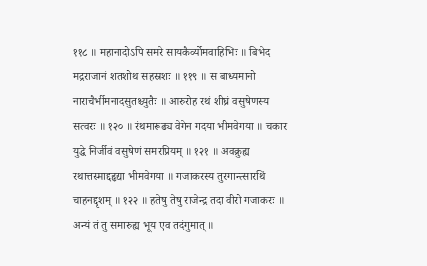११८ ॥ महानादोऽपि समरे सायकैर्व्योमवाहिभिः ॥ बिभेद मद्रराजानं शतशोथ सहस्रशः ॥ ११९ ॥ स बाध्यमानो नाराचैर्भीमनादसुतश्च्युतैः ॥ आरुरोह रथं शीघ्रं वसुषेणस्य सत्वरः ॥ १२० ॥ रंथमारूढ्य वेगेन गदया भीमवेगया ॥ चकार युद्धे निर्जीवं वसुषेणं समरप्रियम् ॥ १२१ ॥ अवक्रुह्य रथात्तस्माद्दहृद्या भीमवेगया ॥ गजाकरस्य तुरगान्त्सारथिं चाहनद्दृशम् ॥ १२२ ॥ हतेषु तेषु राजेन्द्र तदा वीरो गजाकरः ॥ अन्यं तं तु समारुह्य भूय एव तदंगुमात् ॥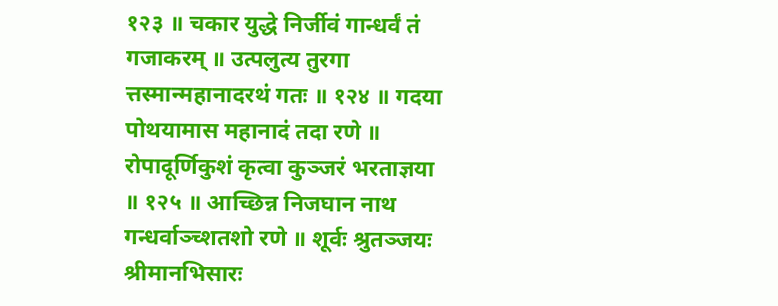१२३ ॥ चकार युद्धे निर्जीवं गान्धर्वं तं गजाकरम् ॥ उत्पलुत्य तुरगा त्तस्मान्महानादरथं गतः ॥ १२४ ॥ गदया पोथयामास महानादं तदा रणे ॥ रोपादूर्णिकुशं कृत्वा कुञ्जरं भरताज्ञया ॥ १२५ ॥ आच्छिन्न निजघान नाथ गन्धर्वाञ्च्शतशो रणे ॥ शूर्वः श्रुतञ्जयः श्रीमानभिसारः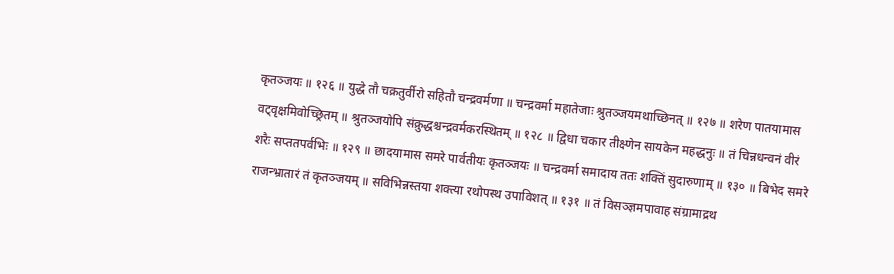कृतञ्जयः ॥ १२६ ॥ युद्धे तौ चक्रतुर्वीरो सहितौ चन्द्रवर्मणा ॥ चन्द्रवर्मा महातेजाः श्रुतञ्जयमथाच्छिनत् ॥ १२७ ॥ शरेण पातयामास वट्वृक्षमिवोच्छ्रितम् ॥ श्रुतञ्जयोपि संक्रुद्धश्चन्द्रवर्मकरस्थितम् ॥ १२८ ॥ द्विधा चकार तीक्ष्णेन सायकेन महद्धनुः ॥ तं चिन्नधन्वनं वीरं शरैः सप्ततपर्वभिः ॥ १२९ ॥ छादयामास समरे पार्वतीयः कृतञ्जयः ॥ चन्द्रवर्मा समादाय ततः शक्तिं सुदारुणाम् ॥ १३० ॥ बिभेद समरे राजन्भ्रातारं तं कृतञ्जयम् ॥ सविभिन्नस्तया शक्त्या रथोपस्थ उपाविशत् ॥ १३१ ॥ तं विसञ्ज्ञमपावाह संग्रामाद्रथ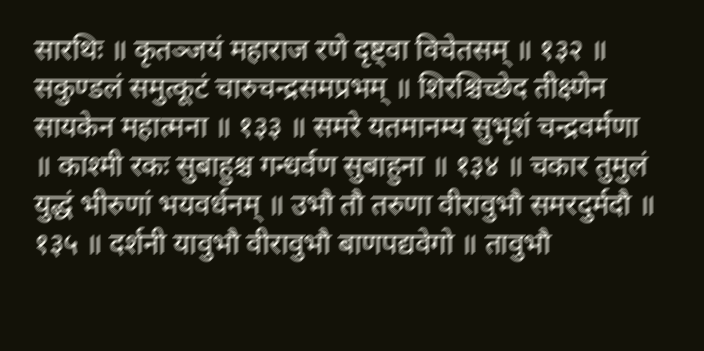सारथिः ॥ कृतञ्जयं महाराज रणे दृष्ट्वा विचेतसम् ॥ १३२ ॥ सकुण्डलं समुत्कूटं चारुचन्द्रसमप्रभम् ॥ शिरश्चिच्छेद तीक्ष्णेन सायकेन महात्मना ॥ १३३ ॥ समरे यतमानम्य सुभृशं चन्द्रवर्मणा ॥ काश्मी रकः सुबाहुश्च गन्धर्वण सुबाहुना ॥ १३४ ॥ चकार तुमुलं युद्धं भीरुणां भयवर्धनम् ॥ उभौ तौ तरुणा वीरावुभौ समरदुर्मदौ ॥ १३५ ॥ दर्शनी यावुभौ वीरावुभौ बाणपद्यवेगो ॥ तावुभौ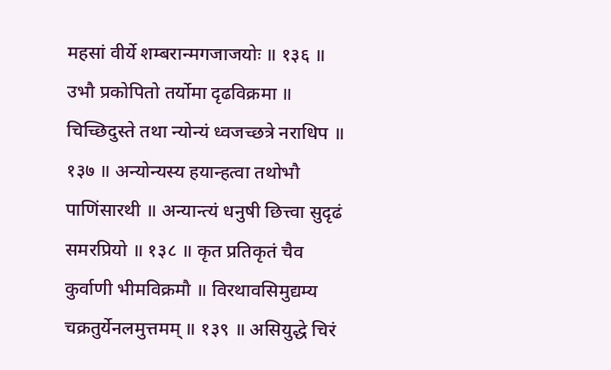महसां वीर्ये शम्बरान्मगजाजयोः ॥ १३६ ॥ उभौ प्रकोपितो तर्योमा दृढविक्रमा ॥ चिच्छिदुस्ते तथा न्योन्यं ध्वजच्छत्रे नराधिप ॥ १३७ ॥ अन्योन्यस्य हयान्हत्वा तथोभौ पाणिंसारथी ॥ अन्यान्त्यं धनुषी छित्त्वा सुदृढं समरप्रियो ॥ १३८ ॥ कृत प्रतिकृतं चैव कुर्वाणी भीमविक्रमौ ॥ विरथावसिमुद्यम्य चक्रतुर्येनलमुत्तमम् ॥ १३९ ॥ असियुद्धे चिरं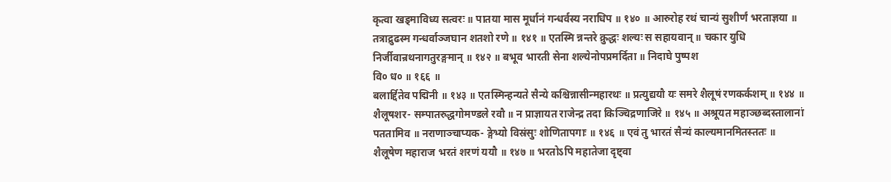कृत्वा खड्माविध्य सत्वरः ॥ पातया मास मूर्धानं गन्धर्वस्य नराधिप ॥ १४० ॥ आरुरोह रथं चान्यं सुशीर्णं भरताज्ञया ॥ तत्राद्रुढस्म गन्धर्वाञ्जघान शतशो रणे ॥ १४१ ॥ एतस्मि न्नन्तरे क्रुद्धः शल्यः स सहायवान् ॥ चकार युधि निर्जीवान्रथनागतुरङ्गमान् ॥ १४२ ॥ बभूव भारती सेना शल्येनोपप्रमर्दिता ॥ निदाघे पुष्पश
वि० ध० ॥ १६६ ॥
बलार्द्दितेव पद्मिनी ॥ १४३ ॥ एतस्मिन्हन्यते सैन्ये कश्चिन्नासीन्महारथः ॥ प्रत्युद्ययौ यः समरे शैलूषं रणकर्कशम् ॥ १४४ ॥ शैलूषशर- सम्पातरुद्धगोमण्डले रवौ ॥ न प्राज्ञायत राजेन्द्र तदा किञ्चिद्रणाजिरे ॥ १४५ ॥ अश्रूयत महाञ्छब्दस्तालानां पततामिव ॥ नराणाञ्चाप्यक- ङ्गेभ्यो विस्रंसुः शोणितापगाः ॥ १४६ ॥ एवं तु भारतं सैन्यं काल्यमानमितस्ततः ॥ शैलूषेण महाराज भरतं शरणं ययौ ॥ १४७ ॥ भरतोऽपि महातेजा दृष्ट्वा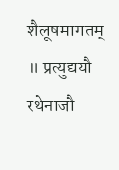शैलूषमागतम् ॥ प्रत्युद्ययौ रथेनाजौ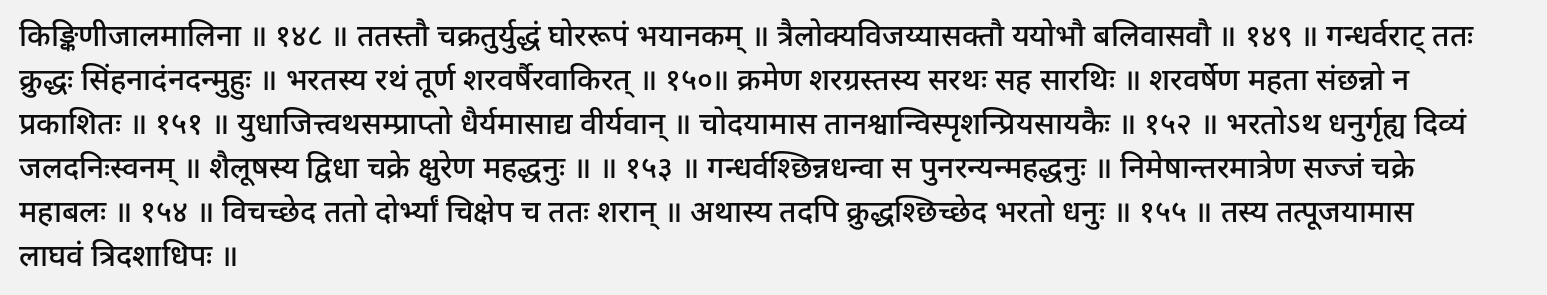किङ्किणीजालमालिना ॥ १४८ ॥ ततस्तौ चक्रतुर्युद्धं घोररूपं भयानकम् ॥ त्रैलोक्यविजय्यासक्तौ ययोभौ बलिवासवौ ॥ १४९ ॥ गन्धर्वराट् ततः क्रुद्धः सिंहनादंनदन्मुहुः ॥ भरतस्य रथं तूर्ण शरवर्षैरवाकिरत् ॥ १५०॥ क्रमेण शरग्रस्तस्य सरथः सह सारथिः ॥ शरवर्षेण महता संछन्नो न प्रकाशितः ॥ १५१ ॥ युधाजित्त्वथसम्प्राप्तो धैर्यमासाद्य वीर्यवान् ॥ चोदयामास तानश्वान्विस्पृशन्प्रियसायकैः ॥ १५२ ॥ भरतोऽथ धनुर्गृह्य दिव्यं जलदनिःस्वनम् ॥ शैलूषस्य द्विधा चक्रे क्षुरेण महद्धनुः ॥ ॥ १५३ ॥ गन्धर्वश्छिन्नधन्वा स पुनरन्यन्महद्धनुः ॥ निमेषान्तरमात्रेण सज्जं चक्रे महाबलः ॥ १५४ ॥ विचच्छेद ततो दोर्भ्यां चिक्षेप च ततः शरान् ॥ अथास्य तदपि क्रुद्धश्छिच्छेद भरतो धनुः ॥ १५५ ॥ तस्य तत्पूजयामास लाघवं त्रिदशाधिपः ॥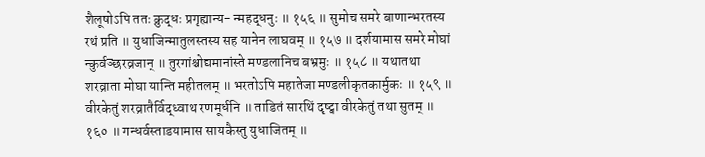शैलूषोऽपि ततः क्रुद्धः प्रगृह्यान्य- न्महद्धनुः ॥ १५६ ॥ सुमोच समरे बाणान्भरतस्य रथं प्रति ॥ युधाजिन्मातुलस्तस्य सह यानेन लाघवम् ॥ १५७ ॥ दर्शयामास समरे मोघां न्कुर्वञ्छरव्रजान् ॥ तुरगांश्चोद्यमानांस्ते मण्डलानिच बभ्रमुः ॥ १५८ ॥ यथातथा शरव्राता मोघा यान्ति महीतलम् ॥ भरतोऽपि महातेजा मण्डलीकृतकार्मुकः ॥ १५९ ॥ वीरकेतुं शरव्रातैर्विद्ध्वाथ रणमूर्धनि ॥ ताडितं सारथिं दृष्ट्वा वीरकेतुं तथा सुतम् ॥ १६० ॥ गन्धर्वस्ताडयामास सायकैस्तु युधाजितम् ॥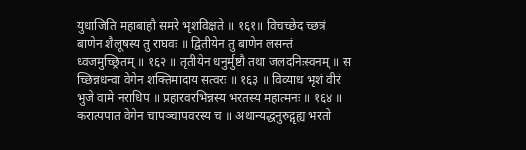युधाजिति महाबाहौ समरे भृशविक्षते ॥ १६१॥ विचच्छेद च्छत्रं बाणेन शैलूषस्य तु राघवः ॥ द्वितीयेन तु बाणेन लसन्तं ध्वजमुच्छ्रितम् ॥ १६२ ॥ तृतीयेन धनुर्मुष्टौ तथा जलदनिःस्वनम् ॥ स च्छिन्नधन्वा वेगेन शक्तिमादाय सत्वरः ॥ १६३ ॥ विव्याध भृशं वीरं भुजे वामे नराधिप ॥ प्रहारवरभिन्नस्य भरतस्य महात्मनः ॥ १६४ ॥ करात्पपात वेगेन चापञ्चापवरस्य च ॥ अथान्यद्धनुरुद्गृह्य भरतो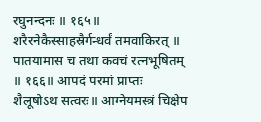रघुनन्दनः ॥ १६५॥ शरैरनेकैस्साहस्रैर्गन्धर्वं तमवाकिरत् ॥ पातयामास च तथा कवचं रत्नभूषितम् ॥ १६६॥ आपदं परमां प्राप्तः शैलूषोऽथ सत्वरः॥ आग्नेयमस्त्रं चिक्षेप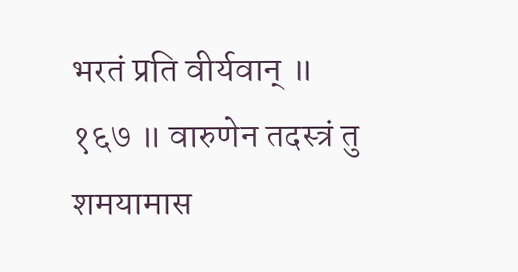भरतं प्रति वीर्यवान् ॥ १६७ ॥ वारुणेन तदस्त्रं तु शमयामास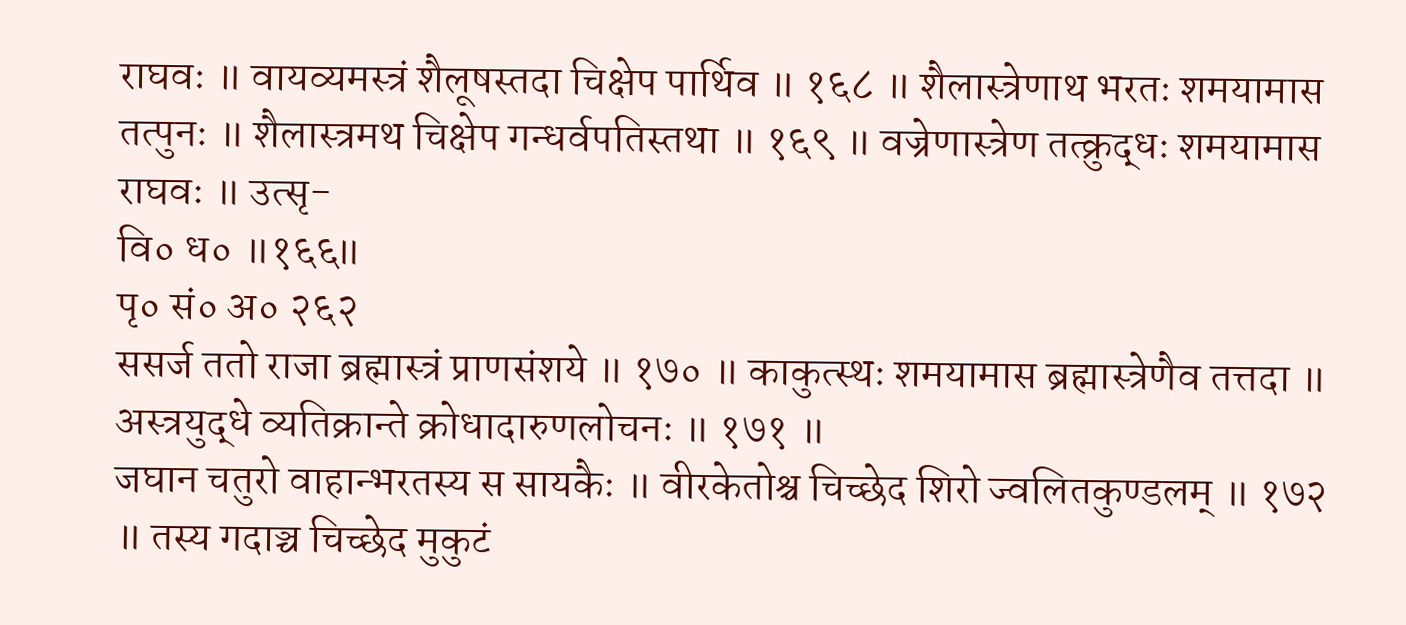राघवः ॥ वायव्यमस्त्रं शैलूषस्तदा चिक्षेप पार्थिव ॥ १६८ ॥ शैलास्त्रेणाथ भरतः शमयामास तत्पुनः ॥ शैलास्त्रमथ चिक्षेप गन्धर्वपतिस्तथा ॥ १६९ ॥ वज्रेणास्त्रेण तत्क्रुद्धः शमयामास राघवः ॥ उत्सृ-
वि० ध० ॥१६६॥
पृ० सं० अ० २६२
ससर्ज ततो राजा ब्रह्मास्त्रं प्राणसंशये ॥ १७० ॥ काकुत्स्थः शमयामास ब्रह्मास्त्रेणैव तत्तदा ॥ अस्त्रयुद्धे व्यतिक्रान्ते क्रोधादारुणलोचनः ॥ १७१ ॥
जघान चतुरो वाहान्भरतस्य स सायकैः ॥ वीरकेतोश्च चिच्छेद शिरो ज्वलितकुण्डलम् ॥ १७२ ॥ तस्य गदाञ्च चिच्छेद मुकुटं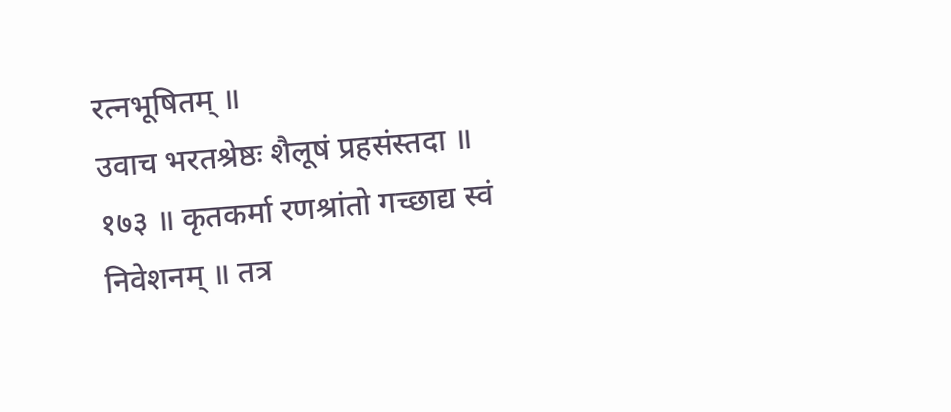रत्नभूषितम् ॥
उवाच भरतश्रेष्ठः शैलूषं प्रहसंस्तदा ॥ १७३ ॥ कृतकर्मा रणश्रांतो गच्छाद्य स्वं निवेशनम् ॥ तत्र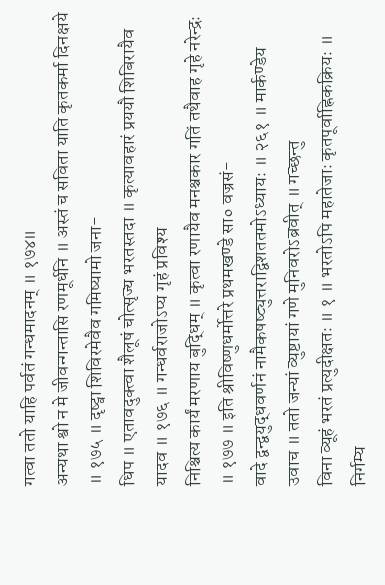गत्वा ततो याहि पर्वतं गन्धमादनम् ॥ १७४॥
अन्यथा श्वो न मे जीवन्गन्तासि रणमूर्धनि ॥ अस्तं च सविता याति कृतकर्मा दिनक्षये ॥ १७५ ॥ दृष्ट्वा शिविरमेवैव गमिष्यामो जना-
धिप ॥ एतावदुक्त्वा शैलूषं चोत्सृज्य भरतस्तदा ॥ कृत्यावहारं प्रययौ शिबिरायैव यादव ॥ १७६ ॥ गन्धर्वराजोऽप्य गृहं प्रविश्य
निश्चित्य कार्यं मरणाय बुद्धिम् ॥ कृत्वा रणायैव मनश्चकार गतिं तथैवाह गृहे नरेन्द्रः ॥ १७७ ॥ इति श्रीविष्णुधर्मोत्तरे प्रथमखण्डे सा० वज्रसं-
वादे द्वन्द्वयुद्धवर्णनं नामैकषष्ट्युत्तराद्विशततमोऽध्यायः ॥ २६१ ॥ मार्कण्डेय उवाच ॥ ततो जन्यां व्युष्टायां गणे मुनिवरोऽब्रवीत् ॥ गच्छन्तु
विना व्यूहं भरतं प्रत्युदीक्षतः ॥ १ ॥ भरतोऽपि महातेजाः कृतपूर्वाह्निकक्रियः ॥ निर्गम्य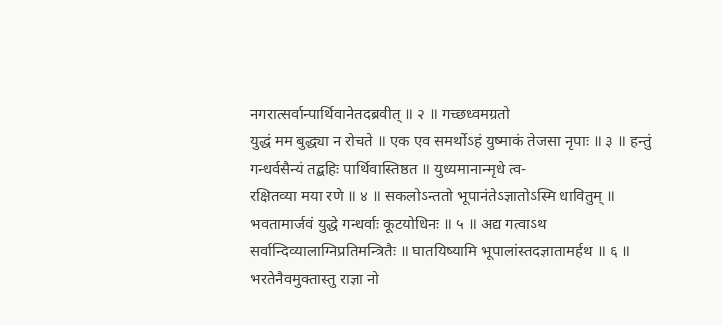नगरात्सर्वान्पार्थिवानेतदब्रवीत् ॥ २ ॥ गच्छध्वमग्रतो
युद्धं मम बुद्ध्या न रोचते ॥ एक एव समर्थोऽहं युष्माकं तेजसा नृपाः ॥ ३ ॥ हन्तुं गन्धर्वसैन्यं तद्बहिः पार्थिवास्तिष्ठत ॥ युध्यमानान्मृधे त्व-
रक्षितव्या मया रणे ॥ ४ ॥ सकलोऽन्ततो भूपानंतेऽज्ञातोऽस्मि धावितुम् ॥ भवतामार्जवं युद्धे गन्धर्वाः कूटयोधिनः ॥ ५ ॥ अद्य गत्वाऽथ
सर्वान्दिव्यालाग्निप्रतिमन्त्रितैः ॥ घातयिष्यामि भूपालांस्तदज्ञातामर्हथ ॥ ६ ॥ भरतेनैवमुक्तास्तु राज्ञा नो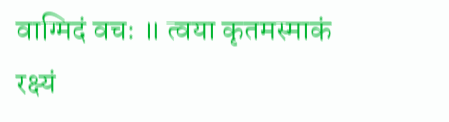वाग्मिदं वचः ॥ त्वया कृतमस्माकं
रक्ष्यं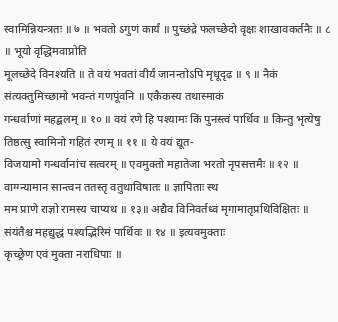स्वामिन्नियन्त्रतः ॥ ७ ॥ भवतो ऽगुणं कार्यं ॥ पुच्छंद्रे फलच्छेदो वृक्षः शाखावकर्तनैः ॥ ८ ॥ भूयो वृद्धिमवाप्नोति
मूलच्छेदे विनश्यति ॥ ते वयं भवतां वीर्यं जानन्तोऽपि मृधूदृढ ॥ ९ ॥ नैकं संत्यक्तुमिच्छामो भवन्तं गणपूंवनि ॥ एकैकस्य तथास्माकं
गन्धर्वाणां महद्बलम् ॥ १० ॥ वयं रणे हि पश्यामः किं पुनस्त्वं पार्थिव ॥ किन्तु भृत्येषु तिष्ठत्सु स्वामिनो गहितं रणम् ॥ ११ ॥ ये वयं द्यूत-
विजयामो गन्धर्वानांच सत्वरम् ॥ एवमुक्तो महातेजा भरतो नृपसत्तमैः ॥ १२ ॥ वाग्ग्न्यामान सान्त्वन ततस्तृ वतुथाविषातः ॥ ज्ञापिताः स्थ
मम प्राणे राज्ञो रामस्य चाप्यथ ॥ १३॥ अद्यैव विनिवर्तध्वं मृगामातृप्रथिविक्षितः ॥ संयंतैश्च महद्युद्धं पश्यद्भिरिमं पार्थिवः ॥ १४ ॥ इत्यवमुक्ताः
कृच्छ्रेण एवं मुक्ता नराधिपाः ॥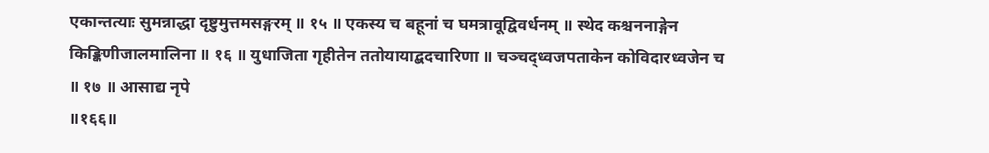एकान्तत्याः सुमन्नाद्धा दृष्टुमुत्तमसङ्गरम् ॥ १५ ॥ एकस्य च बहूनां च घमत्रावूद्विवर्धनम् ॥ स्थेद कश्चननाङ्गेन
किङ्किणीजालमालिना ॥ १६ ॥ युधाजिता गृहीतेन ततोयायाद्बदचारिणा ॥ चञ्चद्ध्वजपताकेन कोविदारध्वजेन च ॥ १७ ॥ आसाद्य नृपे
॥१६६॥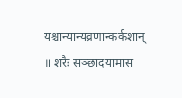यश्चान्यान्यव्रणान्कर्कशान् ॥ शरैः सञ्छादयामास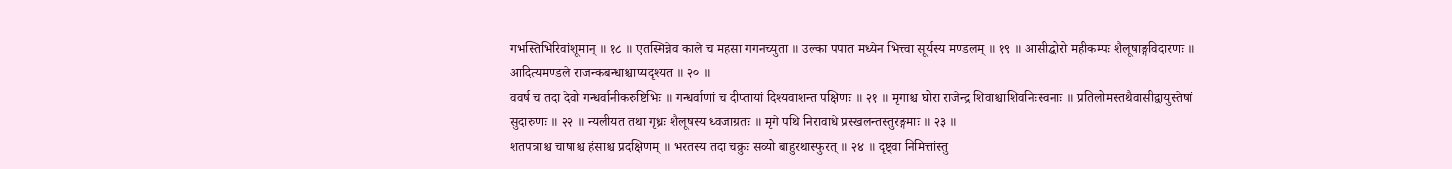गभस्तिभिरिवांशूमान् ॥ १८ ॥ एतस्मिन्नेव काले च महसा गगनच्युता ॥ उल्का पपात मध्येन भित्त्वा सूर्यस्य मण्डलम् ॥ १९ ॥ आसीद्घोरो महीकम्पः शैलूषाङ्गविदारणः ॥ आदित्यमण्डले राजन्कबन्धाश्चाप्यदृश्यत ॥ २० ॥
ववर्ष च तदा देवो गन्धर्वानीकरुष्टिभिः ॥ गन्धर्वाणां च दीप्तायां दिश्यवाशन्त पक्षिणः ॥ २१ ॥ मृगाश्च घोरा राजेन्द्र शिवाश्चाशिवनिःस्वनाः ॥ प्रतिलोमस्तथैवासीद्वायुस्तेषां सुदारुणः ॥ २२ ॥ न्यलीयत तथा गृध्रः शैलूषस्य ध्वजाग्रतः ॥ मृगे पथि निरावाधे प्रस्खलन्तस्तुरङ्गमाः ॥ २३ ॥
शतपत्राश्च चाषाश्च हंसाश्च प्रदक्षिणम् ॥ भरतस्य तदा चक्रुः सव्यो बाहुरथास्फुरत् ॥ २४ ॥ दृष्ट्वा निमित्तांस्तु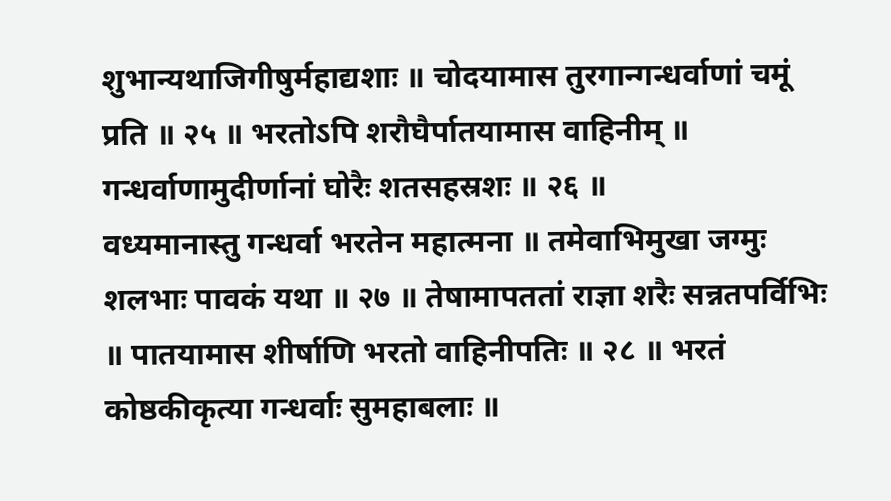शुभान्यथाजिगीषुर्महाद्यशाः ॥ चोदयामास तुरगान्गन्धर्वाणां चमूं प्रति ॥ २५ ॥ भरतोऽपि शरौघैर्पातयामास वाहिनीम् ॥ गन्धर्वाणामुदीर्णानां घोरैः शतसहस्रशः ॥ २६ ॥
वध्यमानास्तु गन्धर्वा भरतेन महात्मना ॥ तमेवाभिमुखा जग्मुः शलभाः पावकं यथा ॥ २७ ॥ तेषामापततां राज्ञा शरैः सन्नतपर्विभिः ॥ पातयामास शीर्षाणि भरतो वाहिनीपतिः ॥ २८ ॥ भरतं कोष्ठकीकृत्या गन्धर्वाः सुमहाबलाः ॥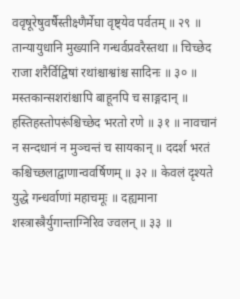ववृषूरेषुवर्षैस्तीक्ष्णैर्मेघा वृष्ट्येव पर्वतम् ॥ २९ ॥ तान्यायुधानि मुख्यानि गन्धर्वप्रवरैस्तथा ॥ चिच्छेद राजा शरैर्विद्विषां रथांश्चाश्वांश्च सादिनः ॥ ३० ॥ मस्तकान्सशरांश्चापि बाहूनपि च साङ्गदान् ॥ हस्तिहस्तोपरूंश्चिच्छेद भरतो रणे ॥ ३१ ॥ नावचानं न सन्दधानं न मुञ्चन्तं च सायकान् ॥ ददर्श भरतं कश्चिच्छलाद्वाणान्ववर्षिणम् ॥ ३२ ॥ केवलं दृश्यते युद्धे गन्धर्वाणां महाचमूः ॥ दह्यमाना शस्त्रास्त्रैर्युगान्ताग्निरिव ज्वलन् ॥ ३३ ॥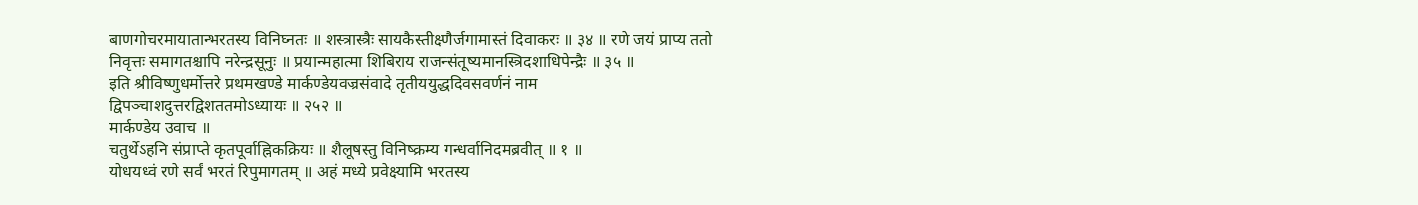बाणगोचरमायातान्भरतस्य विनिघ्नतः ॥ शस्त्रास्त्रैः सायकैस्तीक्ष्णैर्जगामास्तं दिवाकरः ॥ ३४ ॥ रणे जयं प्राप्य ततो निवृत्तः समागतश्चापि नरेन्द्रसूनुः ॥ प्रयान्महात्मा शिबिराय राजन्संतूष्यमानस्त्रिदशाधिपेन्द्रैः ॥ ३५ ॥
इति श्रीविष्णुधर्मोत्तरे प्रथमखण्डे मार्कण्डेयवज्रसंवादे तृतीययुद्धदिवसवर्णनं नाम द्विपञ्चाशदुत्तरद्विशततमोऽध्यायः ॥ २५२ ॥
मार्कण्डेय उवाच ॥
चतुर्थेऽहनि संप्राप्ते कृतपूर्वाह्निकक्रियः ॥ शैलूषस्तु विनिष्क्रम्य गन्धर्वानिदमब्रवीत् ॥ १ ॥
योधयध्वं रणे सर्वं भरतं रिपुमागतम् ॥ अहं मध्ये प्रवेक्ष्यामि भरतस्य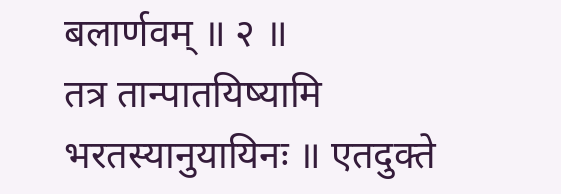बलार्णवम् ॥ २ ॥
तत्र तान्पातयिष्यामि भरतस्यानुयायिनः ॥ एतदुक्ते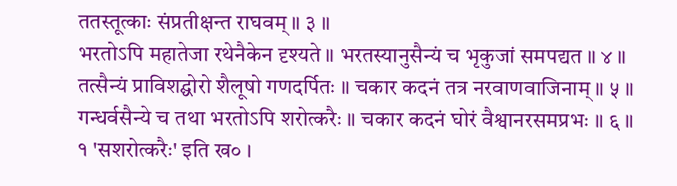ततस्तूत्काः संप्रतीक्षन्त राघवम् ॥ ३ ॥
भरतोऽपि महातेजा रथेनैकेन दृश्यते ॥ भरतस्यानुसैन्यं च भृकुजां समपद्यत ॥ ४ ॥
तत्सैन्यं प्राविशद्घोरो शैलूषो गणदर्पितः ॥ चकार कदनं तत्र नरवाणवाजिनाम् ॥ ५ ॥
गन्धर्वसैन्ये च तथा भरतोऽपि शरोत्करैः ॥ चकार कदनं घोरं वैश्वानरसमप्रभः ॥ ६ ॥
१ 'सशरोत्करैः' इति ख० ।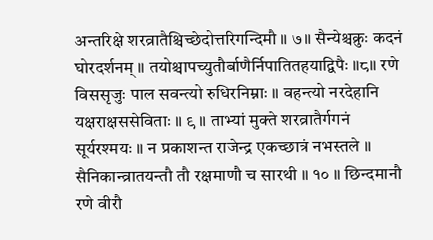अन्तरिक्षे शरव्रातैश्चिच्छेदोत्तरिगन्दिमौ ॥ ७॥ सैन्येश्चक्रुः कदनं घोरदर्शनम् ॥ तयोश्चापच्युतौर्बाणैर्निपातितहयाद्विपैः ॥८॥ रणे विससृजुः पाल सवन्त्यो रुधिरनिम्नाः ॥ वहन्त्यो नरदेहानि यक्षराक्षससेविताः ॥ ९ ॥ ताभ्यां मुक्ते शरव्रातैर्गगनं सूर्यरश्मयः ॥ न प्रकाशन्त राजेन्द्र एकच्छात्रं नभस्तले ॥ सैनिकान्व्रातयन्तौ तौ रक्षमाणौ च सारथी ॥ १० ॥ छिन्दमानौ रणे वीरौ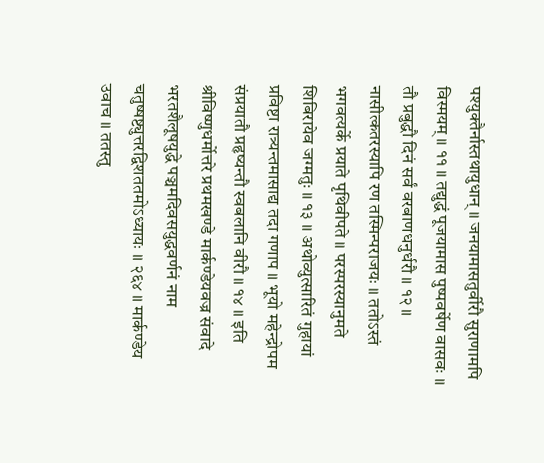पश्युक्तैर्नास्तथायुधान् ॥ जनयामासतुर्वीरौ सुराणामपि विस्मयम् ॥ ११ ॥ तद्युद्धं पूजयामास पुष्पवर्षेण वासवः ॥ तौ प्रबुद्धौ दिनं सर्वं वरबाणधनुर्धरौ ॥ १२ ॥ नासीत्कतरस्यापि रण तस्मिन्पराजयः ॥ ततोऽस्तं भगवत्यर्के प्रयाते पृथिवीपते ॥ परस्परस्यानुमते शिबिरायेव जग्मतुः ॥ १३ ॥ अथोव्युत्सारितं गुहायां प्रविष्टा रात्र्यन्तमासाद्य तदा गणाप ॥ भूयो महेन्द्रोपम संप्रयातौ प्रहृष्यन्तौ स्वबलानि वीरौ ॥ १४ ॥ इति श्रीविष्णुधर्मोत्तरे प्रथमखण्डे मार्कण्डेयवज्र संवादे भरतशैलूषयुद्धे पञ्चमदिवसयुद्धवर्णनं नाम चतुष्षष्ट्युत्तरद्विशततमोऽध्यायः ॥ २६४ ॥ मार्कण्डेय उवाच ॥ ततस्तु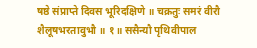षष्ठे संप्राप्ते दिवस भूरिदक्षिणे ॥ चक्रतुः समरं वीरौ शैलूषभरतावुभौ ॥ १॥ ससैन्यौ पृथिवीपाल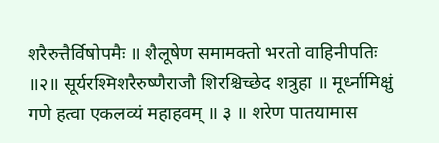शरैरुत्तैर्विषोपमैः ॥ शैलूषेण समामक्तो भरतो वाहिनीपतिः ॥२॥ सूर्यरश्मिशरैरुष्णैराजौ शिरश्चिच्छेद शत्रुहा ॥ मूर्ध्नामिक्षुं गणे हत्वा एकलव्यं महाहवम् ॥ ३ ॥ शरेण पातयामास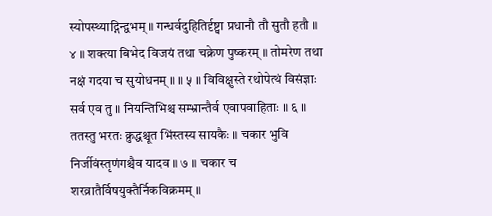स्योपस्थ्याद्गिन्द्वभम् ॥ गन्धर्वदुहितिर्दृष्ट्वा प्रधानौ तौ सुतौ हतौ ॥ ४ ॥ शक्त्या बिभेद विजयं तथा चक्रेण पुष्करम् ॥ तोमरेण तथा नक्षं गदया च सुयोधनम् ॥ ॥ ५ ॥ विविक्षुस्ते रथोपेत्थं विसंज्ञाः सर्व एव तु ॥ नियन्तिभिश्च सम्भ्रान्तैर्व एवापवाहिताः ॥ ६ ॥ ततस्तु भरतः क्रुद्धश्चूत भिंस्तस्य सायकैः ॥ चकार भुवि निर्जीवंस्तृणंगश्चैव यादव ॥ ७ ॥ चकार च शरव्रातैर्विषयुक्तैर्निकविक्रमम् ॥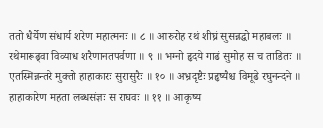ततो धैर्येण संधार्य शरेण महात्मनः ॥ ८ ॥ आरुरोह रथं शीघ्रं सुसन्नद्धो महाबलः ॥ रथेमारूढ्वा विव्याध शरैणानतपर्वणा ॥ ९ ॥ भग्नो हृदये गाढं सुमोह स च ताडितः ॥ एतस्मिन्नन्तरे मुक्तो हाहाकारः सुरासुरैः ॥ १० ॥ अभ्रदृष्टैः प्रहृष्यैश्च विमूढे रघुनन्दने ॥ हाहाकारेण महता लब्धसंज्ञः स राघवः ॥ ११ ॥ आकृष्य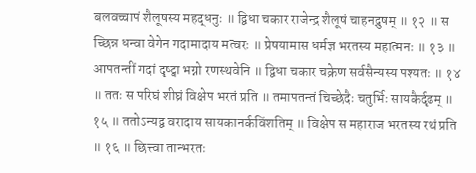बलवच्चापं शैलूषस्य महद्धनुः ॥ द्विधा चकार राजेन्द्र शैलूषं चाहनद्रुषम् ॥ १२ ॥ स च्छिन्न धन्वा वेगेन गदामादाय मत्वरः ॥ प्रेषयामास धर्मज्ञ भरतस्य महात्मनः ॥ १३ ॥ आपतन्तीं गदां दृष्ट्वा भग्नो रणस्थवेनि ॥ द्विधा चकार चक्रेण सर्वसैन्यस्य पश्यतः ॥ १४ ॥ ततः स परिघं शीघ्रं विक्षेप भरतं प्रति ॥ तमापतन्तं चिच्छेदैः चतुर्भिः सायकैर्दृढम् ॥ १५ ॥ ततोऽन्यद्व वरादाय सायकानर्कविंशतिम् ॥ विक्षेप स महाराज भरतस्य रथं प्रति ॥ १६ ॥ छित्त्वा तान्भरतः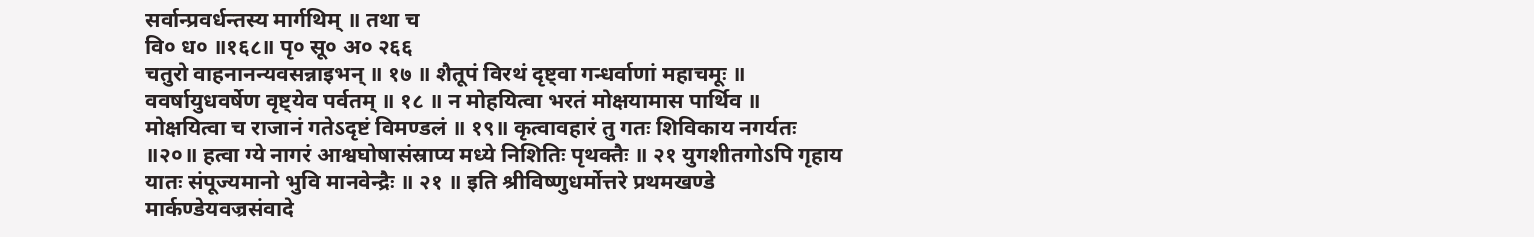सर्वान्प्रवर्धन्तस्य मार्गथिम् ॥ तथा च
वि० ध० ॥१६८॥ पृ० सू० अ० २६६
चतुरो वाहनानन्यवसन्नाइभन् ॥ १७ ॥ शैतूपं विरथं दृष्ट्वा गन्धर्वाणां महाचमूः ॥ ववर्षायुधवर्षेण वृष्ट्येव पर्वतम् ॥ १८ ॥ न मोहयित्वा भरतं मोक्षयामास पार्थिव ॥ मोक्षयित्वा च राजानं गतेऽदृष्टं विमण्डलं ॥ १९॥ कृत्वावहारं तु गतः शिविकाय नगर्यतः ॥२०॥ हत्वा ग्ये नागरं आश्वघोषासंस्राप्य मध्ये निशितिः पृथक्तैः ॥ २१ युगशीतगोऽपि गृहाय यातः संपूज्यमानो भुवि मानवेन्द्रैः ॥ २१ ॥ इति श्रीविष्णुधर्मोत्तरे प्रथमखण्डे मार्कण्डेयवज्रसंवादे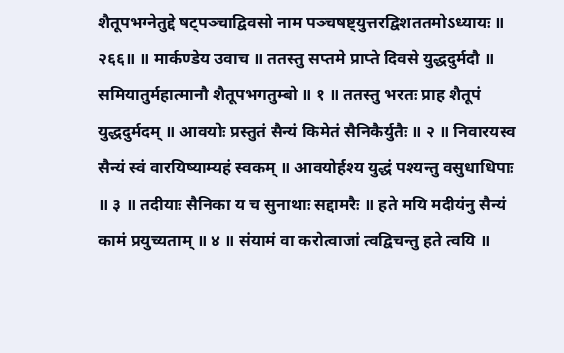शैतूपभग्नेतुद्दे षट्पञ्चाद्विवसो नाम पञ्चषष्ट्युत्तरद्विशततमोऽध्यायः ॥ २६६॥ ॥ मार्कण्डेय उवाच ॥ ततस्तु सप्तमे प्राप्ते दिवसे युद्धदुर्मदौ ॥ समियातुर्महात्मानौ शैतूपभगतुम्बो ॥ १ ॥ ततस्तु भरतः प्राह शैतूपं युद्धदुर्मदम् ॥ आवयोः प्रस्तुतं सैन्यं किमेतं सैनिकैर्युतैः ॥ २ ॥ निवारयस्व सैन्यं स्वं वारयिष्याम्यहं स्वकम् ॥ आवयोर्हश्य युद्धं पश्यन्तु वसुधाधिपाः ॥ ३ ॥ तदीयाः सैनिका य च सुनाथाः सद्दामरैः ॥ हते मयि मदीयंनु सैन्यं कामं प्रयुच्यताम् ॥ ४ ॥ संयामं वा करोत्वाजां त्वद्विचन्तु हते त्वयि ॥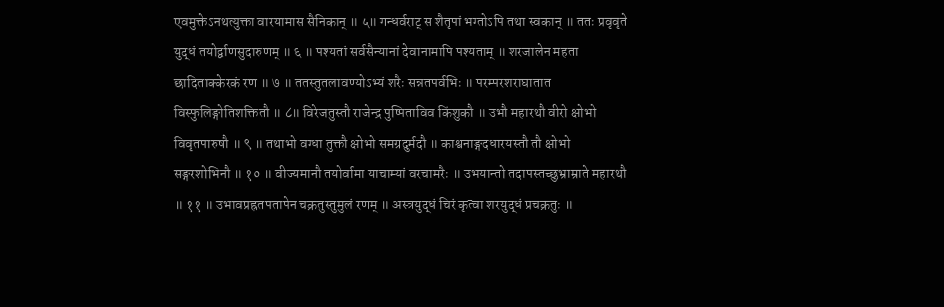एवमुक्तेऽनथत्युक्ता वारयामास सैनिकान् ॥ ५॥ गन्धर्वराट् स शैतृपां भग्तोऽपि तथा स्वकान् ॥ ततः प्रवृवृते युद्धं तयोर्द्वाणसुदारुणम् ॥ ६ ॥ पश्यतां सर्वसैन्यानां देवानामापि पश्यताम् ॥ शरजालेन महता छादिताक्केरकं रण ॥ ७ ॥ ततस्तुतलावण्योऽभ्यं शरैः सन्नतपर्वभिः ॥ परम्परशराघातात विस्फुलिङ्गोतिशक्तितौ ॥ ८॥ विरेजतुस्तौ राजेन्द्र पुष्पिताविव किंशुकौ ॥ उभौ महारथौ वीरो क्षोभो विवृतपारुषौ ॥ ९ ॥ तथाभो वग्धा तुक्तौ क्षोभो समग्रदुर्मदौ ॥ काश्वनाङ्गदधारयस्तौ तौ क्षोभो सङ्गरशोभिनौ ॥ १० ॥ वीज्यमानौ तयोर्वामा याचाम्यां वरचामरैः ॥ उभयान्तो तदापस्तच्छुभ्राम्राते महारथौ ॥ ११ ॥ उभावप्रह्रतपतापेन चक्रतुस्तुमुलं रणम् ॥ अस्त्रयुद्धं चिरं कृत्वा शरयुद्धं प्रचक्रतुः ॥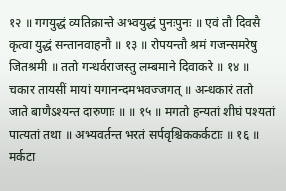१२ ॥ गगयुद्धं व्यतिक्रान्ते अभ्वयुद्धं पुनःपुनः ॥ एवं तौ दिवसै कृत्वा युद्धं सन्तानवाहनौ ॥ १३ ॥ रोपयन्तौ श्रमं गजन्समरेषु जितश्रमी ॥ ततो गन्धर्वराजस्तु लम्बमाने दिवाकरे ॥ १४ ॥ चकार तायसीं मायां यगानन्दमभवज्जगत् ॥ अन्धकारं ततो जाते बाणैऽश्यन्त दारुणाः ॥ ॥ १५ ॥ मगतो हन्यतां शीघं पश्यतां पात्यतां तथा ॥ अभ्यवर्तन्त भरतं सर्पवृश्चिककर्कटाः ॥ १६ ॥ मर्कटा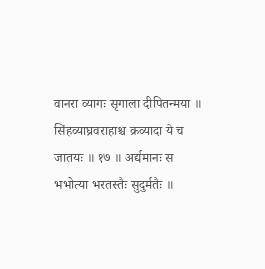वानरा व्यागः सृगाला दीपितन्मया ॥ सिंहव्याघ्रवराहाश्च क्रव्यादा ये च जातयः ॥ १७ ॥ अर्द्यमानः स भभोत्या भरतस्तैः सुदुर्मतैः ॥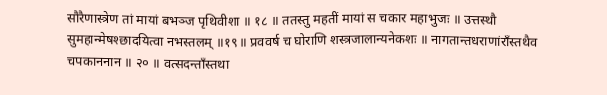सौरैणास्त्रेण तां मायां बभञ्ज पृथिवीशा ॥ १८ ॥ ततस्तु महतीं मायां स चकार महाभुजः ॥ उत्तस्थौ सुमहान्मेषश्छादयित्वा नभस्तलम् ॥१९॥ प्रववर्ष च घोराणि शस्त्रजालान्यनेकशः ॥ नागतान्तधराणांराँस्तथैव चपकाननान ॥ २० ॥ वत्सदन्ताँस्तथा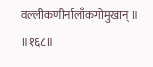वल्लीकणीर्नालाँकगोमुखान् ॥ ॥१६८॥